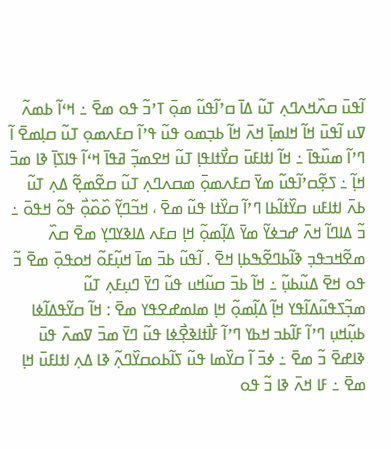ߊ߬ߟߎ߫ ߛߍ߰ߞߍߣߍ߲ ߠߎ߬ ߡߊ߫ ߛߴߊ߬ߟߎ߬ ߘߋ߲߫ ߠߴߏ߬ ߟߋ ߘߐ߫ ߸ ߞߵߊ߬ ߕߘߍ߬ ߜߎ ߊ߬ߟߎ߫ ߞߊ߬ ߞߊߘߊ߲߫ ߞߍ߫ ߞߊ߬ ߕߏ߲ߘߋ ߟߎ߬ ߟߴߊ߬ ߛߓߍߘߋ߲ ߠߎ߬ ߛߊ߲ߘߐ߫ ߊ߬ ߣߴߊ߬ ߘߎ߰ߟߊ߫ ߸ ߞߊ߬ ߊߙߊߓߎ߫ ߛߌ߯ߙߊߟߊ߲ ߠߎ߬ ߞߐߘߏ߲߬ ߥߟߊ߫ ߞߵߊ߬ ߟߊߖߊ߲߫ ߢߊ ߘߏ߫ ߞߊ߲߬ ߸ ߖߐ߲߬ߛߴߊ߬ߟߎ߬ ߘߌ߫ ߛߓߍߘߋ߲߫ ߘߛߍߣߍ߲ ߠߎ߬ ߛߐ߬ߘߐ߲߬ ߡߍ߲ ߠߎ߬ ߕߍ߫ ߊߙߊߓߎ ߛߌ߰ߙߊ߬ߕߊ ߣߴߊ߬ ߛߌ߰ߙߊ ߟߎ߬ ߘߐ߫ ، ߞߏ߬ߣߌ߲߬ ߋ߰ߋ߰ߋ߲߯ ߟߋ߬ ߞߟߋ߫ ߸ ߏ߬ ߡߊߣߊ߬ ߞߍ߫ ߝߏߦߌ߬ ߘߌ߫ ߡߊ߲߬ߘߋ߲߬ ߞߊ߲ ߛߓߍ ߡߊߢߌߣߌ߲ ߘߐ߫ ߛߍ߰ ߘߐ߬ߞߏߟߏ߲ ߢߊ߬ߕߣߐ߬ߒߕߊ߲ ߞߐ߫ . ߊ߬ߟߎ߬ ߕߏ߫ ߘߊ߫ ߞߎ߲߬ߓߋ߬ ߞߋߟߋ߲߫ ߘߐ߫ ߏ߬ ߟߋ ߞߐ߫ ߡߎ߬ߕߎ߲߬ ߸ ߞߊ߬ ߕߏ߫ ߛߎ߬ߞߎ ߟߎ߬ ߣߌ߫ ߣߎ߲ߓߍ߲ ߠߎ߬ ߘߏ߲߬ߖߟߎ߬ߡߊ߬ߟߌ ߞߊ߲߬ ߡߊ߲߬ߘߋ߲߬ ߞߊ߲ ߘߊߘߝߐߟߌ ߘߐ߫ : ߞߊ߬ ߛߌ߬ߟߡߊ߬ߦߊ ߕߎ߲߬ߞߎ߲ ߣߴߊ߬ ߓߊ߬ߕߏ ߞߕߌ ߣߴߊ߬ ߓߊ߯ߙߊߢߐ߲߯ߦߊ ߟߎ߬ ߣߌ߫ ߘߏ߫ ߜߘߍ߫ ߟߎ߫ ߢߊߝߐ߫ ߏ߬ ߘߐ߫ ߸ ߦߏ߫ ߊ߬ ߛߌ߰ߘߊ ߟߎ߬ ߖߊ߬ߕߋߛߌ߰ߣߍ߲߬ ߢߊ ߡߍ߲ ߊߙߊߓߎ߫ ߞߊ߲ ߘߐ߫ ߸ ߓߊ ߞߍ߫ ߢߊ ߏ߬ ߟߋ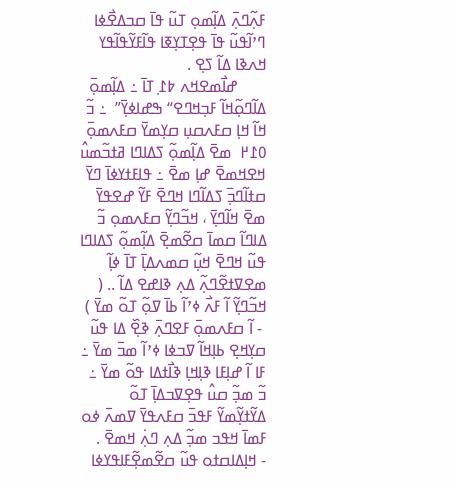ߓߍ߲߬ߣߍ߲߫ ߡߊ߲߬ߘߋ߲ ߠߎ߬ ߟߊ߫ ߛߏߡߐ߯ߦߊ ߣߴߊ߬ߟߎ߬ ߟߊ߫ ߟߐ߲ߠߌ߲ߧߊ ߟߊ߬ߓߌ߬ߟߊ߬ߟߌ ߞߍߢߊ ߡߊ߬ ߖߐ߲ .
       ߝߊ߯ߘߐߞߍ ߈߁߲ ߠߊ߫ ߸ ߡߊ߲߬ߘߋ߲߫ ߡߊ߬ߣߋ߲߬ߞߊ߬ ߓߏ߲ߞߣߐ“ ߒߝߊߦߌ߲߫”  ߸ ߏ߬ ߞߊ߬ ߞߊ߲ ߛߓߍߛߎ߲ ߛߌ߲ߘߌ߫ ߛߓߍߘߋ߲߫ ߀߁߂  ߘߐ߫ ߡߊ߲߬ߘߋ߲߬ ߖߡߊߣߊ ߥߙߏ߬ߘߎ߮ ߞߐߞߘߐ߫ ߝߊ߲ ߘߐ߫ ߸ ߟߊߓߙߌߦߊ߫ ߣߌ߫ ߛߙߊ߬ߣߏ߲߫ ߖߡߊ߬ߣߊ ߞߣߐ߫ ߓߌ߬ ߝߐߟߌ߫ ߘߐ߫ ߞߊ߬ߣߌ߲߫ ، ߞߏ߬ߣߌ߲߬ ߛߓߍߘߋ߲ ߏ߬ ߡߊߣߊ߬ ߛߘߊ߫ ߛߐ߬ߘߐ߲߫ ߡߊ߲߬ߘߋ߲߬ ߖߡߊߣߊ ߟߎ߬ ߞߣߐ߫ ߞߎ߲߬ ߛߘߍߡߊ߲߫ ߠߊ߫ ߦߊ߲߬ ߘߐߜߙߐ߬ߣߍ߲߬ ߡߍ߲ ߢߊߝߐ ߡߊ߬ .. ( ߞߏ߬ߣߌ߲߬ ߊ߬ ߓߍ߯ ߦߴߊ߬ ߕߊ߫ ߜߋ߲߬ ߠߋ߬ ߘߌ߫ )
 - ߊ߬ ߛߓߍߘߋ߲߫ ߓߐߣߍ߲߫ ߢߐ߲߰ ߡߊ ߟߎ߬ ߛߌ߲ߞߐ߲ ߕߊ߲ߞߊ߬ ߜߏߦߊ ߦߴߊ߬ ߘߏ߫ ߘߌ߫ ߸ ߓߊ ߊ߬ ߝߊ߲ߓߊ ߢߊ߲ߞߊ߲ ߢߊ߯ߙߡߊ ߟߋ߬ ߘߌ߫ ߸ ߏ߬ ߘߏ߲߬ ߛߎ߮ ߟߐ߲ߜߏߡߊ߲߫ ߠߋ߬ ߡߌ߬ߙߌ߲߬ߘߌ߬ ߓߟߏ߫ ߛߓߍߟߌ߫ ߜߘߍ߫ ߦߋ ߓߘߊ߫ ߞߟߏ ߘߏ߲߬ ߡߍ߲ ߣߍ߲߭ ߞߘߐ߫ .
- ߞߊ߲ߡߊߛߙߋ ߟߎ߬ ߛߐ߬ߘߐ߲߬ߓߊߟߌߦߊ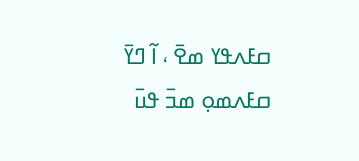ߛߓߍߟߌ ߘߐ߫ ، ߊ߬ ߣߌ߫ ߛߓߍߘߋ߲ ߘߏ߫ ߟߎ߫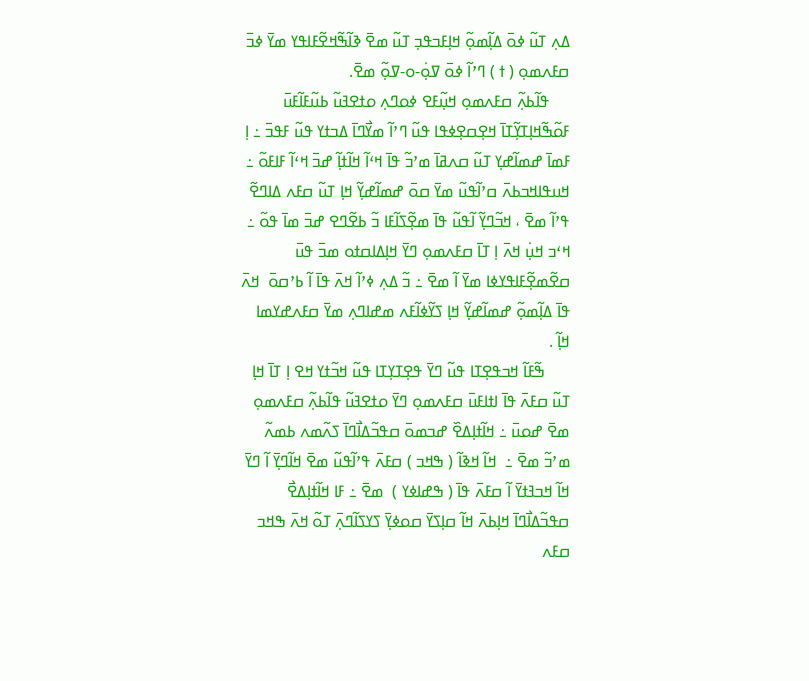ߡߍ߲ ߠߎ߬ ߦߋ߫ ߡߊ߲߬ߘߋ߲߬ ߞߊ߲ߓߏߟߏ߲ ߠߎ߬ ߘߐ߫ ߢߊ߬ߒ߬ߞߐ߬ߓߊߟߌ ߘߌ߫ ߦߏ߫ ߛߓߍߘߋ߲ ( ߙ ) ߣߴߊ߬ ߦߋ߫ ߜߋ߲߭-ߋ-ߜߋ߲߬ ߘߐ߫.
     ߟߊ߬ߕߍ߲߬ ߛߓߍߘߋ߲ ߞߎ߲߬ߓߐ ߦߋߣߍ߲ ߋߙߐߔߎ߬ ߕߎ߬ߓߊ߬ߓߎ߫ ߓߋ߬ߒ߬ߞߊ߲ߠߌ߲߬ߠߊ߫ ߞߐ߲ߛߐ߲ߦߟߊ ߟߎ߬ ߣߴߊ߬ ߘߌ߯ߣߊ߫ ߡߏߙߌ ߟߎ߬ ߓߟߏ߫ ߸ ߊ߲ ߓߘߊ߫ ߝߘߊ߬ߝߌ߲ ߠߎ߬ ߛߍߥߊ߫ ߘߴߏ߬ ߟߊ߫ ߞߵߊ߬ ߞߊ߬ߙߊ߲߬ ߝߏ߫ ߞߵߊ߬ ߓߊߓߋ߬ ߸ ߞߎߟߊߞߏߕߍ߫ ߛߴߊ߬ߟߎ߬ ߘߌ߫ ߛߋ߫ ߝߘߊ߬ߝߌ߲߬ ߞߊ߲ ߠߎ߬ ߛߓߍ ߡߊߣߐ߬ ߟߴߊ߬ ߘߐ߫ ، ߞߏ߬ߣߌ߲߬ ߊ߬ߟߎ߬ ߟߊ߫ ߘߐ߲߬ߖߊ߬ߓߊ ߏ߬ ߕߐ߬ߣߐ ߝߏ߫ ߘߊ߫ ߟߋ߬ ߸ ߞߵߏ ߞߎ߲߭ ߞߍ߫ ߊ߲ ߠߊ߫ ߛߓߍߘߋ߲ ߣߌ߫ ߞߊ߲ߡߊߛߙߋ ߘߏ߫ ߟߎ߫ ߛߐ߬ߘߐ߲߬ߓߊߟߌߦߊ ߘߌ߫ ߊ߬ ߘߐ߫ ߸ ߏ߬ ߡߍ߲ ߦߴߊ߬ ߞߍ߫ ߟߊ߫ ߊ߬ ߕߴߛߋ߫  ߞߍ߫ ߟߊ߫ ߡߊ߲߬ߘߋ߲߬ ߝߘߊ߬ߝߌ߲߬ ߞߊ߲ ߖߌ߬ߦߊ߬ߓߍ ߘߝߊߣߍ߲ ߘߌ߫ ߛߓߍߝߌߘߊ ߞߊ߲߬ .
      ߒ߬ߓߊ߬ ߞߏߟߐ߲ߠߊ ߟߎ߬ ߣߌ߫ ߟߐ߲ߠߌ߲ߠߊ ߟߎ߬ ߞߏ߬ߙߌ ߞߐ ߊ߲ ߠߊ߫ ߞߊ߲ ߠߎ߬ ߛߓߍ߫ ߟߊ߫ ߊߙߊߓߎ߫ ߛߓߍߘߋ߲ ߣߌ߫ ߋߙߐߔߎ߬ ߟߊ߬ߕߍ߲߬ ߛߓߍߘߋ߲ ߘߐ߫ ߝߋߎ߫ ߸ ߞߊ߬ߙߊ߲ߡߐ߰ ߝߏߘߋ߫ ߛߟߏ߬ߡߊ߯ߣߊ߫ ߖߍ߬ߘߍ ߕߘߍ߬ ߘߴߏ߬ ߘߐ߫ ߸  ߞߊ߬ ߞߢߊ߬ ( ߒߞߏ ) ߛߓߍ߫ ߟߴߊ߬ߟߎ߬ ߘߐ߫ ߞߊ߬ߣߌ߲߫ ߊ߬ ߣߌ߫ ߞߊ߬ ߞߏߔߙߌ߫ ߊ߬ ߛߓߍ߫ ߟߊ߫ ( ߒߝߊߦߌ )  ߘߐ߫ ߸ ߓߊ ߞߊ߬ߙߊ߲ߡߐ߯ ߛߟߏ߬ߡߊ߯ߣߊ߫ ߞߊ߲ߕߍ߫ ߞߊ߬ ߛߊ߲ߖߌ߫ ߛߋߦߌ߲߫ ߖߌߖߊ߬ߣߍ߲߫ ߠߋ߬ ߞߍ߫ ߒߞߏ ߛߓߍ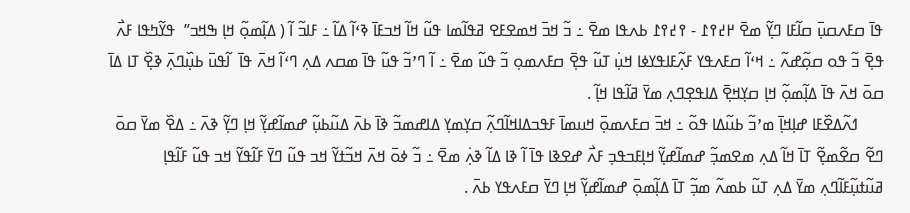ߟߊ߫ ߛߓߍߛߎ߲߫ ߛߊ߬ߓߊ ߣߌ߲߬ ߘߐ߫ ߂߄߉߁ - ߉߄߉߁ ߕߍߟߊ ߘߐ߫ ߸ ߏ߬ ߞߏ߫ ߞߘߐߓߐ ߥߟߊ߬ߘߊ ߟߎ߬ ߞߊ߬ ߞߏߓߊ߫ ߢߵߊ߬ ߡߊ߬ ߸ ߓߊߏ߬ ߊ߬ ( ߡߊ߲߬ߘߋ߲߬ ߞߊ߲ ߒߞߏ”  ߟߌ߬ߤߟߊ ߓߍ߯ ߟߐ߲߫ ߏ߬ ߟߋ ߛߋ߲߬ߝߍ߬ ߸ ߞߵߊ߬ ߛߓߍߟߌ ߓߍ߲߬ߓߊߟߌߦߊ ߞߎ߲߭ ߠߎ߬ ߟߐ߲߫ ߛߓߍߘߋ߲ ߏ߬ ߟߎ߬ ߘߐ߫ ߸ ߊ߬ ߣߴߏ߬ ߟߎ߬ ߟߊ߫ ߘߛߍ ߡߍ߲ ߣߵߊ߬ ߞߍ߫ ߟߊ߫  ߊ߬ߟߎ߫ ߕߎ߲߰ߣߍ߲߫ ߢߐ߲߰ ߠߊ ߡߊ߫ ߛߋ߫ ߞߍ߫ ߟߊ߫ ߡߊ߲߬ߘߋ߲߬ ߞߊ߲ ߛߌ߲ߞߐ߲߫ ߡߊߟߐ߲ߣߍ߲ ߘߌ߫ ߥߊ߬ߟߊ ߞߊ߲߬ .
      ߗߍ߬ߡߐ߰ߓߊ ߝߊ߲ߞߊ߲߫ ߘߴߏ߬ ߕߎ߬ߡߊ ߟߋ߬ ߸ ߞߏ߫ ߛߓߍߘߋ߲߫ ߞߎߘߊ߫ ߓߟߏߡߊߞߊ߬ߣߍ߲߬ ߛߌ߲ߘߌ߲ ߡߊߝߘߏ߬ ߢߊ߫ ߕߍ߫ ߡߎ߬ߕߎ߲߬ ߝߘߊ߬ߝߌ߲߬ ߞߊ߲ ߣߌ߲߬ ߢߍ߫ ߸ ߡߐ߰ ߘߌ߫ ߛߋ߫ ߣߐ߬ ߛߐ߬ߘߐ߲߬ ߠߊ߫ ߞߊ߬ ߡߍ߲ ߘߐߘߏ߲߬ ߝߘߊ߬ߝߌ߲߬ ߞߊ߲ߓߏߟߏ߲ ߓߍ߯ ߝߐߢߊ ߟߊ߫ ߊ߬ ߢߊ ߡߊ߬ ߢߍ߲߭ ߘߐ߫ ߸ ߏ߬ ߦߋ߫ ߞߍ߫ ߞߏ߬ߙߌ߬ ߞߏ ߟߎ߬ ߣߌ߫ ߓߊ߬ߟߌ߬ ߞߏ ߟߎ߬ ߓߊ߬ߟߊ߲ ߥߎ߬ߙߎ߲߬ߓߊ߬ߣߍ߲ ߘߌ߫ ߡߍ߲ ߠߎ߬ ߕߘߍ߬ ߘߏ߲߬ ߠߊ߫ ߡߊ߲߬ߘߋ߲߫ ߝߘߊ߬ߝߌ߲߬ ߞߊ߲ ߣߌ߫ ߛߓߍߟߌ ߕߍ߫ .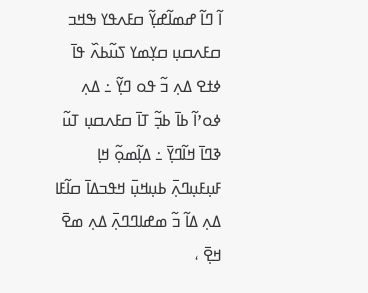ߊ߬ ߣߊ߬ ߝߘߊ߬ߝߌ߲߬ ߛߓߍߟߌ ߒߞߏ ߛߓߍߛߎ߲ ߛߌ߲ߘߌ ߖߎ߬ߕߍ߰ ߟߊ߫ ߦߙߐ ߡߍ߲ ߏ߬ ߟߋ ߣߌ߲߬ ߸ ߡߍ߲ ߦߋߴߊ߬ ߕߊ߫ ߕߏ߲߬ ߠߊ߫ ߛߓߍߛߎ߲ ߠߎ߬ ߢߣߊ߫ ߞߊ߬ߣߌ߲߫ ߸ ߡߊ߲߬ߘߋ߲߬ ߞߊ߲ ߓߎ߲ߓߎ߲ߣߍ߲߫ ߕߎ߲ߞߎ߲߫ ߞߟߏߡߊ߫ ߛߊ߬ߓߊ ߡߍ߲ ߡߊ߬ ߏ߬ ߘߝߊߣߣߍ߲߫ ߡߍ߲ ߘߐ߫ ߞߐ߲߫ ،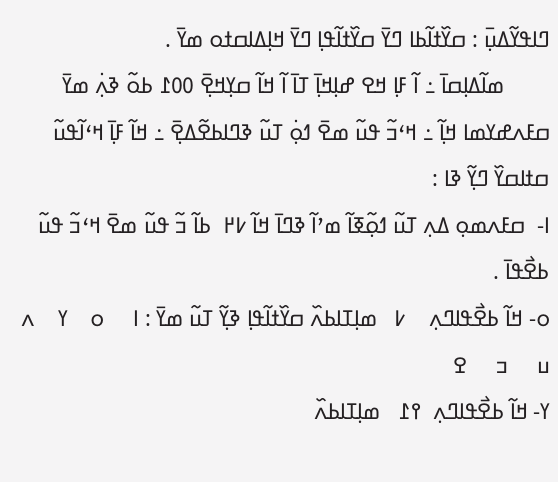ߣߊߟߌ߬ߡߎ߲߫ : ߛߌ߰ߙߊ߬ߕߊ ߣߌ߫ ߛߌ߰ߙߊ߬ߟߊ߲ ߣߌ߫ ߞߊ߲ߡߊߛߙߋ ߘߌ߫ .
        ߘߊ߬ߡߊ߲ߛߊ߫ ߸ ߊ߬ ߓߊ߲ ߞߐ ߝߊ߲ߞߊ߲߫ ߠߊ߫ ߊ߬ ߞߊ߬ ߛߌ߲ߞߐ߲߫ ߀߀߁ ߕߋ߬ ߢߍ߲߭ ߘߌ߫ ߛߓߍߝߌߘߊ ߞߊ߲߬ ߸ ߞߵߏ߬ ߟߎ߬ ߘߐ߫ ߗߋ߲߭ ߠߎ߬ ߢߣߊߕߐ߬ߡߐ߲߫ ߸ ߞߊ߬ ߓߊ߲߫ ߞߵߊ߬ߟߎ߬ ߛߙߊߛߌ߰ ߣߌ߲߬ ߢߊ :
ߊ-  ߛߓߍߘߋ߲ ߡߍ߲ ߠߎ߬ ߗߋ߲߬ߧߊ߬ ߘߴߊ߬ ߢߣߊ߫ ߞߊ߬ ߇߂  ߕߊ߬ ߏ߬ ߟߎ߬ ߘߐ߫ ߞߵߏ߬ ߟߎ߬ ߕߐ߯ߟߊ߫ .
ߋ- ߞߊ߬ ߕߐ߯ߟߊߣߍ߲    ߇   ߘߊ߲ߠߊߕߍ߰ ߛߌ߰ߙߊ߬ߟߊ߲ ߢߌ߲߬ ߠߎ߬ ߘߌ߫ : ߊ     ߋ    ߌ    ߍ     ߎ     ߏ     ߐ
ߌ- ߞߊ߬ ߕߐ߯ߟߊߣߍ߲  ߉߁   ߘߊ߲ߠߊߕߍ߰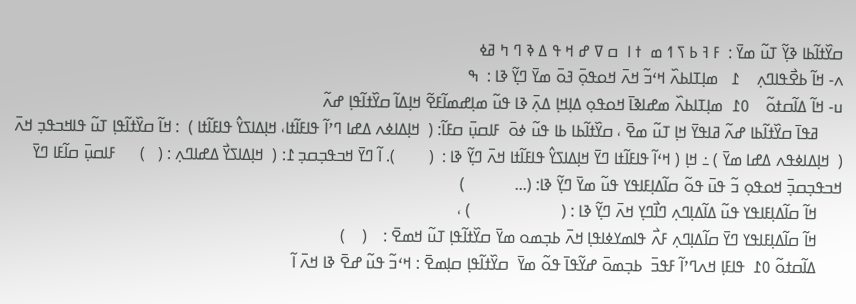ߛߌ߰ߙߊ߬ߕߊ ߢߌ߲߬ ߠߎ߬ ߘߌ߫ :  ߓ ߔ ߕ ߖ ߗ ߘ  ߙ ߊ  ߛ ߜ ߝ ߞ ߟ ߡ ߢ ߣ ߤ ߥߦ
ߍ- ߞߊ߬ ߕߐ߯ߟߊߣߍ߲    ߁   ߘߊ߲ߠߊߕߍ߰ ߞߵߏ߬ ߞߍ߫ ߞߋߟߋ߲߫ ߔߋ߫ ߘߌ߫ ߣߌ߲߬ ߢߊ :  ߒ
ߎ- ߞߊ߬ ߡߊ߬ߛߙߋ߬    ߀߁  ߘߊ߲ߠߊߕߍ߰ ߘߝߊߢߊ߫ ߞߋߟߋ߲ ߡߊ߲ߞߊ߲ ߡߍ߲߫ ߢߊ ߟߎ߬ ߘߊ߲ߝߘߊ߬ߓߐ߬ ߞߊ߲ߡߊ߬ ߛߌ߰ߙߊ߬ߟߊ߲ ߝߍ߬
      ߥߟߊ߫ ߛߌ߰ߙߊ߬ߕߊ ߝߍ߬ ߥߊߟߌ߫ ߞߊ߲ ߠߎ߬ ߘߐ߫ ، ߛߌ߰ߙߊ߬ߕߊ ߕߊ ߟߎ߬ ߦߋ߫  ߓߊߛߎ߲߫ ߛߓߊ߬: (  ߞߊ߲ߡߊߦߍ ߡߝߊ ߣߴߊ߬ ߟߊߓߊ߬ߙߊ، ߞߊ߲ߡߊߖߌ߮ ߟߊߓߊ߬ߙߊ )  : ߞߊ߬ ߛߌ߰ߙߊ߬ߟߊ߲ ߠߎ߬ ߟߊߞߏߟߏ߲ ߞߍ߫ (  ߞߊ߲ߡߊߦߟߍ ߡߝߊ ߘߌ߫ ) ߸ ߞߊ߲ ( ߞߵߊ߬ ߟߊߓߊ߬ߙߊ ߣߌ߫ ߞߊ߲ߡߊߖߌ߮ ߟߊߓߊ߬ߙߊ ߞߍ߫ ߣߌ߲߬ ߢߊ :  (        ). ߊ߬ ߣߌ߫ ߞߏߟߏ߲ߛߏ߲ ߁: (  ߞߊ߲ߡߊߖߌ߯ ߡߝߊߣߍ߲ : (   )      ߓߊߛߎ߲߫ ߛߊ߬ߓߊ ߣߌ߫ ߞߏߟߏ߲ߛߏ߲߫ ߞߋߟߋ߲ ߏ߬ ߟߎ߫ ߟߋ߬ ߛߊ߬ߡߊ߲ߓߊߟߌ ߟߎ߬ ߘߌ߫ ߣߌ߲߬ ߢߊ: (...            )
      ߞߊ߬ ߛߊ߬ߡߊ߲ߓߊߟߌ ߟߎ߬ ߡߊ߬ߡߊ߲ߣߍ߲ ߣߊ߯ߣߌ߲ ߞߍ߫ ߣߌ߲߬ ߢߊ : (                      ) ،
      ߞߊ߬ ߛߊ߬ߡߊ߲ߓߊߟߌ ߣߌ߫ ߛߊ߬ߡߊ߲ߣߍ߲ ߓߍ߯ ߟߊߘߌߦߊߟߊ߲ ߞߍ߫ ߕߏ߲ߘߋ ߘߌ߫ ߛߌ߰ߙߊ߬ߟߊ߲ ߠߎ߬ ߞߘߐ߫ :    (    )
      ߡߊ߬ߛߙߋ߬ ߀߁  ߟߊߓߊ߲ ߞߍߣߴߊ߬ ߓߟߏ߫  ߕߏ߲ߘߋ߫ ߝߌ߬ߟߊ߫ ߟߋ߬ ߘߌ߫  ߛߌ߰ߙߊ߬ߟߊ߲ ߛߊ߲ߘߐ߫ : ߞߵߏ߬ ߟߎ߬ ߝߐ߫ ߢߊ ߞߍ߫ ߊ߬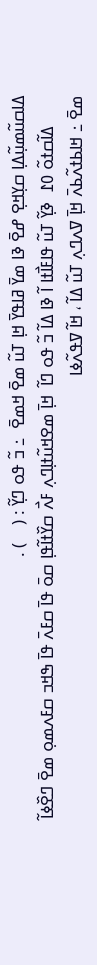ߡߊߛߎ߬ߘߎ߲߬ߡߊ߲ ߛߌ߲ߞߐ߲ ߝߐ߫ ߢߊ ߘߌ߫ ߥߊߟߌ߫ ߞߊ߲ ߠߎ߬ ߘߐ߫ ߞߘߐ߫  ߸ ߏ߬ ߟߋ ߣߌ߲߬ : (    ) .
       ߡߊ߬ߛߙߋ߬ ߀߁  ߢߌ߲߬ ߠߎ߬ ߟߊߓߊ߯ߙߊ ߊ߬ ߢߊ ߡߊ߬ ߏ߬ ߟߋ ߣߊ߬  ߞߊ߲߫ ߘߐߞߎ߬ߙߊ߲ߣߍ߲ ߓߍ߯ ߛߌ߰ߙߊ߬ߟߊ߲ ߛߋ߫ ߟߊ߫ ߛߓߍ߫ ߟߊ߫ ߒߞߏ ߛߓߍߘߋ߲ ߘߐ߫ ߣߐ߰ߦߊ߬ ߘߐ߫ ߸ ߞߊߕߙߍ߬ߕߍ߫ ߞߊ߲߫ ߜߍߣߍ߲ ߠߎ߬ ߡߊ߬ ، ߞߊ߬ ߜߟߍ߬ߦߊ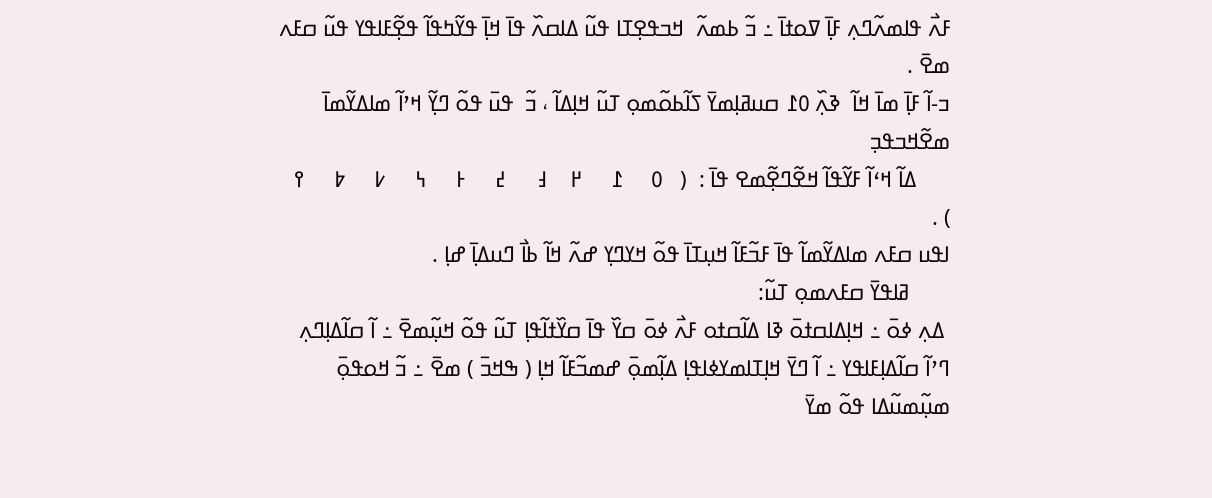ߓߍ߯ ߟߊߘߍ߬ߣߍ߲ ߓߊ߲߫ ߜߋߙߊ߫ ߸ ߏ߬ ߕߘߍ߬  ߞߏߟߐ߲ߠߊ ߟߎ߬ ߡߊߛߍ߰ ߟߊ߫ ߞߊ߲߫ ߟߌ߬ߤߟߊ߬ ߟߐ߲߬ߓߊߟߌ ߟߎ߬ ߛߓߍ ߘߐ߫ .
ߏ-ߊ߬ ߓߊ߲߫ ߘߊ߫ ߞߊ߬  ߢߍ߲߰ ߀߁ ߛߎߥߊ߲ߘߌ߫ ߖߊ߬ߕߋ߬ߘߋ߲ ߠߎ߬ ߞߊ߲ߡߊ߬ ، ߏ߬  ߟߎ߫ ߟߋ߬ ߣߌ߲߬ ߞߴߊ߬ ߘߊߡߌ߬ߘߊ߫ ߘߐ߬ߞߏߟߏ߲
      ߡߊ߬ ߞߵߊ߬ ߓߌ߬ߟߊ߬ ߞߐ߬ߣߐ߲߬ߘߐ ߟߊ߫ :  (   ߀     ߁     ߂    ߃     ߄     ߅     ߆     ߇     ߈     ߉   ) .
ߊߟߎ ߛߓߍ ߘߊߡߌ߬ߘߊ߬ ߟߊ߫ ߓߏ߬ߓߊ߬ ߞߎ߲ߠߊ߫ ߟߋ߬ ߞߌߣߌ߲ ߝߍ߬ ߞߊ߬ ߕߊ߯ ߣߎߡߊ߲߫ ߝߊ߲ .
       ߥߊߟߌ߫ ߛߓߍߘߋ߲ ߠߎ߬:
 ߡߍ߲ ߦߋ߫ ߸ ߞߊ߲ߡߊߛߙߋ߫ ߢߊ ߡߊ߬ߛߙߋ ߓߍ߯ ߦߋ߫ ߛߌ߰ ߟߊ߫ ߛߌ߰ߙߊ߬ߟߊ߲ ߠߎ߬ ߟߋ߬ ߞߎ߲߬ߘߐ߫ ߸ ߊ߬ ߛߊ߬ߡߊ߲ߣߍ߲ ߣߴߊ߬ ߛߊ߬ߡߊ߲ߓߊߟߌ ߸ ߊ߬ ߣߌ߫ ߞߊ߲ߠߊߘߌߦߊߟߊ߲ ߡߊ߲߬ߘߋ߲߫ ߝߘߏ߬ߓߊ߬ ߞߊ߲ ( ߒߞߏ߫ ) ߘߐ߫ ߸ ߏ߬ ߞߋߟߋ߲߫ ߘߎ߲߬ߘߎ߬ߡߊ ߟߋ߬ ߘߌ߫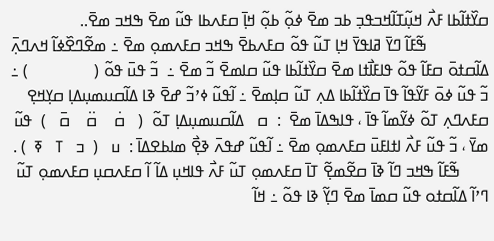ߛߌ߰ߙߊ߬ߕߊ ߓߍ߯ ߞߎ߲߬ߠߊ߬ߞߏߟߏ߲ ߕߏ ߘߐ߫ ߦߋ߲߬ ߕߋ߲߬ ߞߊ߲߫ ߛߓߍߕߊ ߟߎ߬ ߘߐ߫ ߒߞߏ ߘߐ߫..
               ߒ߬ߓߊ߬ ߣߌ߫ ߥߊߟߌ߫ ߞߊ߲ ߠߎ߬ ߟߋ߬ ߛߓߍߕߐ߫ ߒߞߏ ߛߓߍߘߋ߲ ߘߐ߫ ߸ ߘߐ߬ߣߐ߰ߦߊ߬ ߞߍߣߍ߲߫ ߡߊ߬ߛߙߋ߫ ߛߓߊ߬ ߟߋ߬ ߟߊߓߊ߯ߙߊ ߘߐ߫ ߛߌ߰ߙߊ߬ߕߊ ߟߎ߬ ߛߊߘߐ߫ ߏ߬ ߘߐ߫ ߸  ߏ߬ ߟߎ߫ ߟߋ߬ (                ) ߸ ߏ߬ ߟߎ߬ ߦߋ߫ ߓߌ߬ߟߊ߬ ߟߊ߫ ߛߌ߰ߙߊ߬ߕߊ ߡߍ߲ ߠߎ߬ ߛߊ߲ߘߐ߫ ߸ ߊ߬ߟߎ߬ ߦߴߏ߬ ߝߐ߫ ߢߊ ߡߊ߬ߛߎߘߎ߲ߡߊ߲ ߛߌ߲ߞߐ߲ ߛߓߍߣߍ߲ ߠߋ߬ ߦߌ߬ߘߊ߬ ߟߊ߫ ، ߟߊߒߡߊ߫ ߘߐ߫  :  ߛ   ߡߊ߬ߛߎߘߎ߲ߡߊ߲ ߠߋ߬  (   ߛ߭    ߛ߳    ߛ߫   )  ߟߎ߬ ߘߌ߫ ، ߏ߬ ߟߎ߬ ߓߍ߯ ߊߙߊߓߎ߫ ߛߓߍߘߋ߲ ߘߐ߫ ߸ ߊ߬ߟߎ߬ ߝߟߍ߫ ߢߐ߲߯ ߘߊߕߐߡߊ߫ :  ߎ   (  ߏ   ߠ   ߧ  ) .
       ߒ߬ߓߊ߬ ߒߞߏ ߣߊ߬ ߢߊ߫ ߛߐ߬ߘߐ߲߬ ߠߊ߫ ߛߓߍߘߋ߲ ߠߎ߬ ߓߍ߯ ߟߊߞߎ߲ ߡߊ߬ ߊ߬ ߛߓߍߛߎ߲ ߛߓߍߘߋ߲ ߠߎ߬ ߣߴߊ߬ ߡߊ߬ߛߙߋ ߟߎ߬ ߛߘߊ߫ ߘߐ߫ ߣߌ߲߬ ߢߊ ߟߋ߬ ߸ ߞߊ߬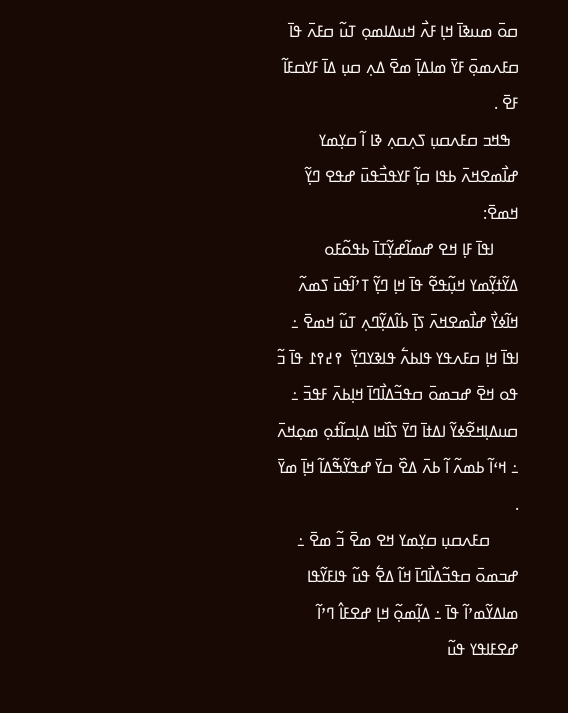ߛߋ߫ ߘߎߢߊ߫ ߞߊ߲ ߓߍ߯ ߞߎߡߊߘߋ߲ ߠߎ߬ ߛߓߍ߫ ߟߊ߫ ߛߓߍߘߋ߲߫ ߓߌ߫ ߘߊߡߊ߲߫ ߘߐ߫ ߡߍ߲ ߛߎ߲ ߡߊ߫ ߓߌߛߓߊ߬ ߓߐ߫ .
  ߒߞߏ ߛߓߍߛߎ߲ ߖߍ߲ߛߍ߲ ߢߊ ߊ߬ ߛߌ߲ߘߌ ߝߊ߯ߘߐߞߍ߫ ߕߟߊ ߛߊ߲߬ ߓߌߟߏ߯ߟߎ߫ ߝߟߐ ߣߌ߲߬ ߞߘߐ߫:
      ߊߟߊ߫ ߓߊ߲ ߞߐ ߝߘߊ߬ߝߌ߲߬ߠߊ߫ ߕߟߋ߬ߓߋ ߡߌ߬ߙߌ߲߬ߘߌ ߞߎ߲߬ߟߐ߬ ߟߊ߫ ߞߊ߲ ߣߌ߲߬ ߠߴߊ߬ߟߎ߫ ߖߘߍ߬ ߞߊ߬ߦߌ߯ ߝߊ߯ߘߐߞߍ߫ ߖߊ߲߫ ߕߊ߬ߡߌ߲߬ߣߍ߲ ߠߎ߬ ߞߘߐ߫ ߸  ߊߟߊ߫ ߞߊ߲ ߛߓߍߟߌ ߟߊߕߍ߱ ߟߊߢߌߣߌ߲߫  ߉߄߉߁ ߟߊ߫ ߏ߬ ߟߋ ߞߐ߫ ߝߏߘߋ߫ ߛߟߏ߬ߡߊ߯ߣߊ߫ ߞߊ߲ߕߍ߫ ߓߟߏ߫ ߸ ߛߎߡߊ߲ߞߐ߬ߦߌ߬ ߊߡߙߊ߫ ߣߌ߫ ߖߊ߰ߞߊ ߡߊ߲ߛߊ߬ߙߋ߲ ߘߋ߲ߞߍ߫ ߸ ߞߵߊ߬ ߕߘߍ߬ ߊ߬ ߕߍ߫ ߡߐ߰ ߛߌ߫ ߝߟߌ߬ߒ߬ߡߊ߬ ߞߊ߲߫ ߘߌ߫ .
       ߛߓߍߛߎ߲ ߛߌ߲ߘߌ ߞߐ ߘߐ߫ ߏ߬ ߘߐ߫ ߸  ߝߏߘߋ߫ ߛߟߏ߬ߡߊ߯ߣߊ߫ ߞߊ߬ ߡߐ߱ ߟߎ߬ ߟߊߓߌ߬ߟߊ ߘߊߡߌ߬ߘߴߊ߬ ߟߊ߫ ߸ ߡߊ߲߬ߘߋ߲߬ ߞߊ߲ ߝߐߓߊ߮ ߣߴߊ߬ ߝߐߓߊߟߌ ߟߎ߬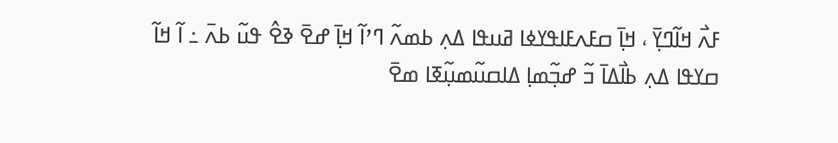ߓߍ߯ ߞߊ߬ߣߌ߲߫ ، ߞߊ߲߫ ߛߓߍߓߊߟߌߦߊ ߥߎߟߊ ߡߍ߲ ߕߘߍ߬ ߣߴߊ߬ ߞߊ߲߫ ߝߐ߫ ߢߐ߮ ߟߎ߬ ߕߍ߫ ߸ ߊ߬ ߞߊ߬ ߛߌߟߊ ߡߍ߲ ߕߊ߯ߡߊ߫ ߏ߬ ߝߏ߲߬ߘߊ߲ ߡߊߛߎ߬ߘߎ߲߬ߧߊ ߘߐ߫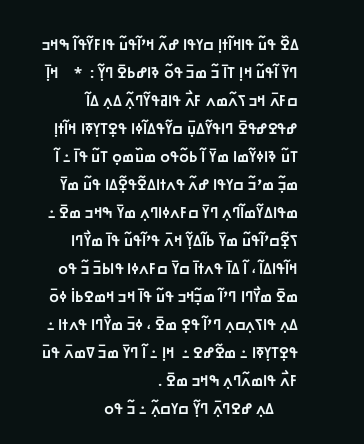ߡߐ߰ ߟߎ߬ ߟߊߞߊ߬ߙߊ߲ ߛߌߟߊ ߝߍ߬ ߞߴߊ߬ߟߎ߬ ߟߊߓߌ߬ߟߊ߬ ߒߞߏ ߣߌ߫ ߊ߬ߟߎ߬ ߞߊ߲ ߠߊ߫ ߏ߬ ߘߏ߫ ߟߋ߬ ߢߊߝߕߐ߫ ߣߌ߲߬ :  *    ߞߊ߲߫ ߛߓߍ߫ ߞߏ ߖߍ߬ߘߍ ߓߍ߯ ߟߊߥߟߌ߬ߣߍ߲߬ ߡߍ߲ ߡߊ߬ ߝߟߐߝߟߐ߫ ߣߊߟߌ߬ߡߎ߲߫ ߛߌ߬ߟߡߊ߬ߦߊ ߟߐ߲ߠߌ߲ߧߊ ߞߊ߬ߙߊ߲ ߠߎ߬ ߢߊߦߌ߬ߘߊ ߘߌ߫ ߊ߬ ߕߋ߬ߟߋ ߘߎ߰ߘߋ߲ ߠߎ߬ ߟߊ߫ ߸ ߊ߬ ߘߏ߲߬ ߘߴߏ߬ ߛߌߟߊ ߝߍ߬ ߟߍߙߊߡߐ߬ߟߐ߲߬ߡߊ ߟߎ߬ ߘߌ߫ ߘߟߊߡߌ߬ߘߊ߬ߣߍ߲ ߣߌ߫ ߛߓߍߦߊߣߍ߲ ߘߌ߫ ߒߞߏ ߘߐ߫ ߸ ߖߐ߲߬ߛߴߊ߬ߟߎ߬ ߘߌ߫ ߕߊ߬ߡߌ߲߬ ߞߍ߫ ߟߴߊ߬ߟߎ߬ ߟߊ߫ ߘߌ߯ߣߊ ߞߊ߬ߟߊߡߊ߬ ، ߊ߬ ߡߊ߫ ߟߍߙߊ߫ ߛߌ߫ ߛߓߍߦߊ ߟߊߕߏ߫ ߏ߬ ߟߋ ߘߐ߫ ߘߌ߯ߣߊ ߣߴߊ߬ ߘߏ߲߬ߞߏ ߟߎ߬ ߟߊ߫ ߞߏ ߞߘߐߕߊ߭ ߦߋ߫ ߡߍ߲ ߟߊߖߍ߲ߛߍ߲ ߣߴߊ߬ ߟߐ߲ ߘߐ߫ ، ߦߏ߫ ߘߌ߯ߣߊ ߟߍߙߊ ߸ ߟߐ߲ߠߌ߲ߧߊ ߸ ߘߐ߬ߝߐ ߸  ߞߊ߲ ߸ ߊ߬ ߣߌ߫ ߘߏ߫ ߜߘߍ߫ ߟߎ߫ ߓߍ߯ ߟߊߘߍ߬ߣߍ߲ ߒߞߏ ߘߐ߫ .
      ߡߍ߲ ߝߐߣߍ߲߫ ߣߌ߲߬ ߛߌߛߍ߲߬ ߸ ߏ߬ ߟߋ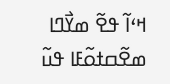ߞߵߊ߬ ߟߐ߬ ߘߌ߯ߣߊ ߘߐ߬ߛߙߋ߬ߓߊ ߟߎ߬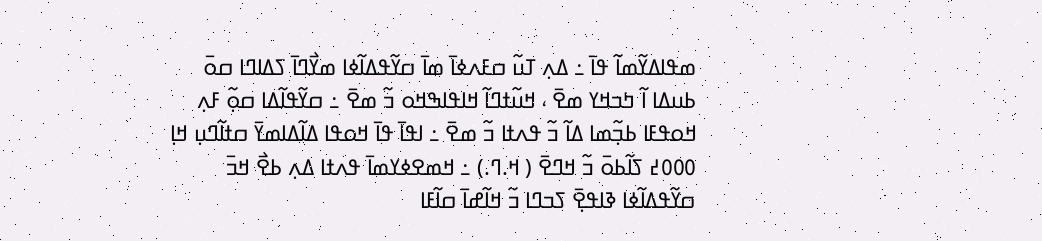ߘߟߊߡߌ߬ߘߊ߬ ߟߊ߫ ߸ ߡߍ߲ ߠߎ߬ ߛߓߍߦߊ߫ ߘߊ߫ ߛߌ߬ߟߡߊ߬ߦߊ ߘߌ߯ߣߊ߫ ߖߡߊߣߊ ߛߋ߫ ߕߎߡߊ ߊ߬ ߤߏߞߌ ߘߐ߫ ، ߞߎ߬ߙߣߊ߬ ߞߊߟߊߒߞߋ ߏ߬ ߘߐ߫ ߸ ߛߌ߬ߟߊ߬ߡߊ ߛߋ߲߬ ߓߍ߲ ߞߋߟߓߊ ߕߏ߲߬ߘߊ ߡߊ߬ ߏ߬ ߟߍߙߊ ߏ߬ ߘߐ߫ ߸ ߊߟߊ߫ ߟߊ߫ ߞߋߟߊ ߡߊ߬ߡߊߘߌ߫ ߛߙߊ߬ߣߎ߲ ߞߊ߲ ߀߀߀߄ ߖߊ߬ߕߋ߫ ߏ߬ ߞߣߐ߫ ( ߞ.ߣ.) ߸ ߞߘߐߦߌߘߊ߫ ߟߍߙߊ ߡߍ߲ ߕߐ߯ ߞߏ߫ ߛߌ߬ߟߡߊ߬ߦߊ ߢߊߟߐ߲߫ ߖߏߣߊ ߏ߬ ߞߊ߬ߝߊ߫ ߛߊ߬ߓߊ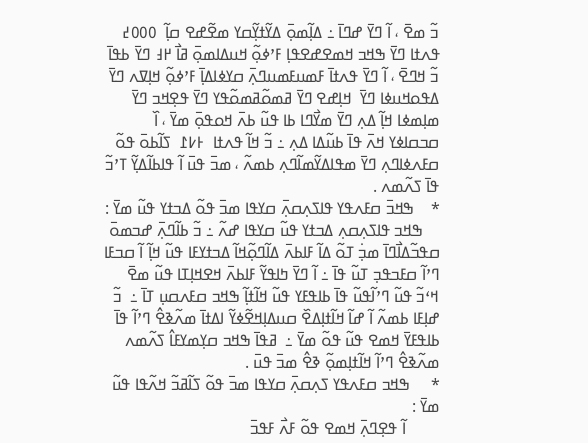ߏ߬ ߘߐ߫ ، ߊ߬ ߣߌ߫ ߝߣߊ߫ ߸ ߡߊ߲߬ߘߋ߲߫ ߡߌ߬ߙߌ߲߬ߛߌ ߘߐ߬ߝߐ ߛߊ߲߬  ߀߀߀߄  ߟߍߙߊ ߣߌ߫ ߒߞߏ ߞߘߐߝߐߟߊ߲ ߓߴߦߋ߲߬ ߞߎߡߊߘߋ߲߫ ߥߊ߯ ߂߃ ߣߌ߫ ߕߟߊ߫ ߏ߬ ߞߣߐ߫ ، ߊ߬ ߣߌ߫ ߟߍߙߊ߫ ߓߘߎߓߘߎߣߍ߲߫ ߛߌߦߊߡߊ߲߫ ߓߴߦߋ߲߬ ߞߊ߲ߜߍ ߣߌ߫ ߡߟߋߞߎߦߊ ߣߌ߫  ߞߊ߲ߝߐ ߣߌ߫ ߥߘߋ߬ߥߘߋ߬ߟߌ ߣߌ߫ ߟߐ߲ߞߏ ߣߌ߫ ߘߊ߲ߘߦߊ ߞߊ߲߬ ߡߍ߲ ߣߌ߫ ߘߌ߯ߣߊ ߕߊ ߟߎ߬ ߕߍ߫ ߞߋߟߋ߲߫ ߘߌ߫ ، ߊ߰ ߛߏߛߊߦߌ ߞߍ߫ ߟߊ߫ ߕߎ߬ߡߊ ߡߍ߲ ߸ ߏ߬ ߞߊ߬ ߟߍߙߊ  ߅߇߁  ߖߊ߬ߕߋ߫ ߟߋ߬ ߛߓߍߦߊߣߍ߲ ߣߌ߫ ߘߟߊߡߌ߬ߘߊ߬ߣߍ߲ ߕߘߍ߬ ، ߘߏ߫ ߟߎ߫ ߊ߬ ߟߊߕߊ߬ߡߌ߲߬ ߠߴߏ߬ ߟߊ߫ ߖߍ߬ߘߍ .
*    ߒߞߏ߫ ߛߓߍߟߌ ߟߊߖߍ߲ߛߍ߲߫ ߛߌߟߊ ߘߏ߫ ߟߋ߬ ߡߏߙߌ ߟߎ߬ ߘߌ߫ :
    ߒߞߏ ߟߊߖߍ߲ߛߍ߲ ߡߏߙߌ ߟߎ߬ ߛߌߟߊ ߝߍ߬ ߸ ߏ߬ ߕߊ߬ߣߍ߲߫ ߝߏߘߋ߫ ߛߟߏ߬ߡߊ߯ߣߊ߫ ߘߏ߲߭ ߠߋ߬ ߡߊ߬ ߓߊߕߍ߫ ߡߊ߬ߣߋ߲߬ߞߊ߬ ߡߏߙߌߓߊ ߟߎ߬ ߞߊ߲߬ ߊ߬ ߛߏߓߊ ߣߴߊ߬ ߛߓߏߟߏ߲ ߠߎ߬ ߟߊ߫ ߸ ߊ߬ ߣߌ߫ ߤߊߟߌ߬ ߓߊߕߍ߫ ߞߐߞߊ߲ߠߊ ߟߎ߬ ߘߐ߫ ߞߵߏ߬ ߟߎ߬ ߣߴߊ߬ߟߎ߬ ߟߊ߫ ߕߊߟߓߌ ߟߎ߬ ߞߊ߬ߙߊ߲߬ ߒߞߏ ߛߓߍߛߎ߲ ߠߊ߫ ߸  ߏ߬ ߝߊ߲ߓߊ ߕߘߍ߬ ߊ߬ ߝߊ߬ ߞߊ߬ߙߊ߲ߡߐ߰ ߛߎߡߊ߲ߞߐ߬ߦߌ߬ ߊߡߙߊ߫ ߘߍ߬ߢߐ߮ ߣߴߊ߬ ߟߊ߫ ߕߊߟߓߌ߫ ߞߘߐ ߟߎ߬ ߟߋ߬ ߘߌ߫ ߸  ߥߟߊ߫ ߒߞߏ ߛߌ߲ߘߌߓߊ߮ ߖߍ߬ߘߍ ߘߍ߬ߢߐ߮ ߣߴߊ߬ ߞߊ߬ߙߊ߲ߘߋ߲߬ ߢߐ߮ ߘߏ߫ ߟߎ߫ .
*     ߒߞߏ ߛߓߍߟߌ ߖߍ߲ߛߍ߲߫ ߛߌߟߊ ߘߏ߫ ߟߋ߬ ߖߊ߬ߥߏ߬ ߞߍ߬ߟߊ ߟߎ߬ ߘߌ߫ :
        ߊ߬ ߟߐ߲ߣߍ߲߫ ߞߘߐ ߟߋ߬ ߓߍ߯ ߓߟߏ߫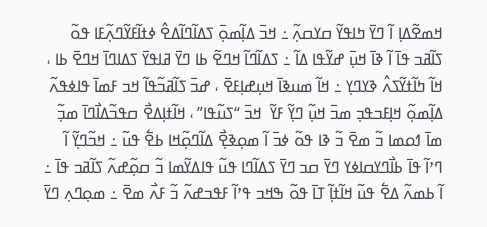ߞߘߐ߬ߡߊ߲ ߊ߬ ߣߌ߫ ߤߊߟߌ߬ ߛߌߛߍ߲߬ ߸ ߞߏ߫ ߡߊ߲߬ߘߋ߲߫ ߖߡߊ߬ߣߊ߬ߡߐ߮ ߦߙߊ߬ߓߌ߬ߣߍ߲߬ߓߊ ߟߋ߬ ߖߊ߬ߥߏ ߟߊ߫ ߊ߬ ߢߊ߫ ߞߎ߲߫ ߝߌ߬ߟߊ ߡߊ߬ ߸ ߖߡߊ߬ߣߊ߬ ߞߣߐ߬ ߕߊ ߣߌ߫ ߥߊߟߌ߫ ߖߡߊߣߊ߫ ߞߣߐ߫ ߕߊ ، ߞߊ߬ ߤߊ߬ߙߌ߬ߖߍ߮ ߢߌߣߌ߲ ߸ ߞߊ߬ ߘߎߢߊ߫ ߞߎ߲ߝߊ߲ߓߐ߫ ، ߝߏ߫ ߖߊ߬ߥߏ߬ߟߊ߬ ߞߏ ߓߘߊ߫ ߟߊߦߟߍ߬ ߡߊ߲߬ߘߋ߲߬ ߞߊ߲ߓߏߟߏ߲ ߘߏ߫ ߞߎ߲߬ ߣߌ߲߬ ߓߌ߬  ߞߏ߫ “ߖߎ߬ߟߊ” ، ߞߊ߬ߙߊ߲ߡߐ߯ ߛߟߏ߬ߡߊ߯ߣߊ߫ ߘߏ߲߬ ߘߊ߫ ߗߋߘߊ ߏ߬ ߘߐ߫ ߏ߬ ߢߊ ߟߋ߬ ߦߏ߫ ߊ߬ ߘߋ߲ߢߐ߲߯ ߡߊ߬ߣߋ߲߬ߞߊ ߕߐ߱ ߟߎ߬ ߸ ߞߏ߬ߣߌ߲߬ ߊ߬ ߣߴߊ߬ ߟߊ߫ ߕߊ߯ߣߌߛߊߦߌ ߣߌ߫ ߛߏ ߣߌ߫ ߖߡߊ߬ߣߊ ߟߎ߬ ߟߊߡߌ߬ߘߊ ߏ߬ ߛߋ߲߬ߝߍ߬ ߖߊ߬ߥߏ ߟߊ߫ ߸ ߊ߬ ߕߘߍ߬ ߡߐ߱ ߟߎ߬ ߞߊ߬ߙߊ߲߬ ߠߊ߫ ߟߋ߬ ߒߞߏ ߟߴߊ߬ ߓߟߏߝߍ߬ ߏ߬ ߓߍ߯ ߘߐ߫ ߸ ߘߋ߲ߣߍ߲ ߣߌ߫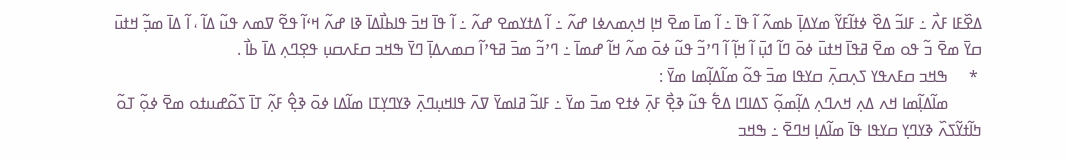ߡߐ߰ߓߊ ߓߍ߯ ߸ ߓߊߏ߬ ߡߐ߰ ߦߙߊ߬ߓߌ߬ ߘߌߡߊ߲߫ ߕߘߍ߬ ߊ߬ ߟߊ߫ ߸ ߊ߬ ߘߊ߫ ߘߐ߫ ߞߊ߲ ߞߍ߲ߘߍߦߊ ߝߍ߬ ߸ ߊ߬ ߡߙߌߘߐ ߝߍ߬ ߸ ߊ߬ ߟߊ߫ ߞߏ߫ ߟߊߕߊ߯ߡߊ߫ ߢߊ ߝߍ߬ ߞߵߊ߬ ߟߐ߬ ߜߘߍ ߟߎ߬ ߡߊ߬ ، ߊ߬ ߡߊ߫ ߘߏ߲߬ ߞߙߎ߫ ߛߌ߫ ߘߐ߫ ߏ߬ ߟߋ ߘߐ߫ ߥߟߊ߫ ߞߙߎ߫ ߦߋ߫ ߣߊ߬ ߗߎ߲߫ ߊ߬ ߞߊ߲߬ ߊ߬ ߣߴߏ߬ ߟߎ߬ ߦߋ߫ ߘߍ߬ ߞߊ߬ ߝߘߊ߫ ߸ ߣߴߏ߬ ߘߏ߫ ߥߟߴߊ߬ ߛߘߍߡߊ߲߫ ߣߌ߫ ߒߞߏ ߛߓߍߛߎ߲ ߟߐ߲ߣߍ߲ ߡߊ߫ ߕߊ߯ .
 *     ߒߞߏ ߛߓߍߟߌ ߖߍ߲ߛߍ߲߫ ߛߌߟߊ ߘߏ߫ ߟߋ߬ ߘߊ߬ߡߊ߲߬ߘߊ ߘߌ߫ :
        ߘߊ߬ߡߊ߲߬ߘߊ ߞߍ ߡߍ߲ ߞߍߣߍ߲ ߡߊ߲߬ߘߋ߲߬ ߖߡߊߣߊ ߡߐ߱ ߟߎ߬ ߢߐ߲߯ ߓߍ߲߫ ߦߙߐ ߘߏ߫ ߘߌ߫ ߸ ߓߊߏ߬ ߥߊߘߌ߫ ߜߍ߫ ߟߊߞߎ߲ߣߍ߲߫ ߢߌߣߌ߲ߠߊ ߘߊ߬ߡߊ ߦߋ߫ ߢߐ߲߮ ߓߍ߲߬ ߠߊ߫ ߖߋ߬ߝߎߙߋ ߘߐ߫ ߦߋ߲߬ ߠߋ߬ ߤߊ߬ߙߌ߬ߖߍ߰ ߢߌߣߌ߲ ߛߌߟߊ ߟߊ߫ ߘߊ߬ߡߊ߲ ߞߣߐ߫ ߸ ߒߞߏ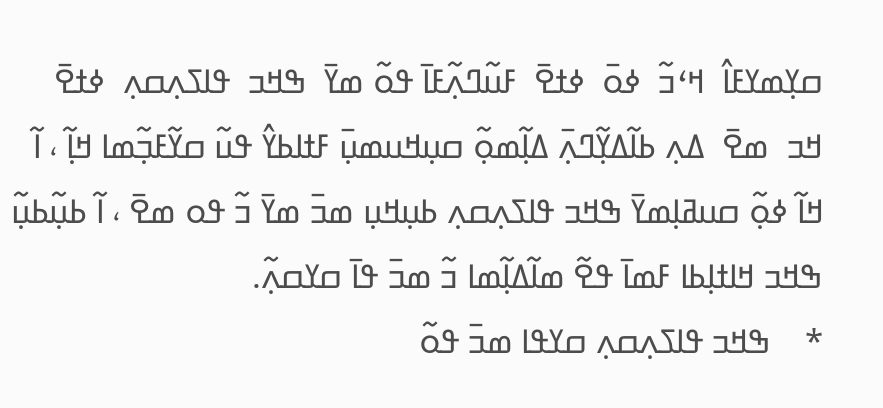ߛߌ߲ߘߌߓߊ߮  ߞߵߏ߬  ߦߋ߫  ߦߙߐ߫  ߓߎ߬ߣߍ߲߬ߓߊ߫ ߟߋ߬ ߘߌ߫  ߒߞߏ  ߟߊߖߍ߲ߛߍ߲  ߦߙߐ߫  ߞߏ  ߘߐ߫  ߡߍ߲ ߕߊ߬ߡߌ߲߬ߣߍ߲߫ ߡߊ߲߬ߘߋ߲߬ ߛߎ߲ߞߎߘߎ߲߫ ߓߙߊߕߌ߮ ߟߎ߬ ߛߌ߬ߓߏ߲߬ߘߊ ߞߊ߲߬ ، ߊ߬ ߞߊ߬ ߦߋ߲߬ ߛߎߥߊ߲ߘߌ߫ ߒߞߏ ߟߊߖߍ߲ߛߍ߲ ߕߎ߲ߞߎ߲ ߘߏ߫ ߘߌ߫ ߏ߬ ߟߋ ߘߐ߫ ، ߊ߬ ߕߎ߲߬ߕߎ߲߬ ߒߞߏ ߞߊߙߊ߲ߕߊ ߓߘߊ߫ ߟߐ߬ ߘߊ߬ߡߊ߲߬ߘߊ ߏ߬ ߘߏ߫ ߟߊ߫ ߛߌߛߍ߲߬.
*    ߒߞߏ ߟߊߖߍ߲ߛߍ߲ ߛߌߟߊ ߘߏ߫ ߟߋ߬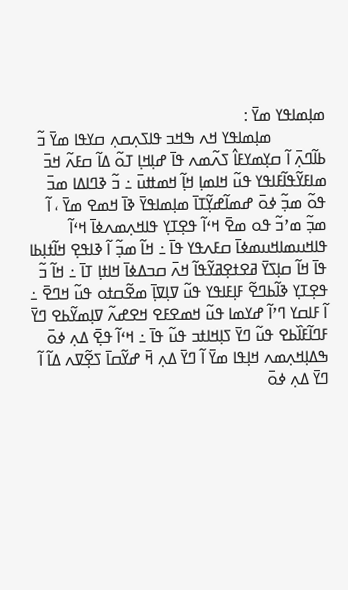ߘߊ߲ߘߊߟߌ ߘߌ߫ :
             ߘߊ߲ߘߊߟߌ ߞߍ ߒߞߏ ߟߊߖߍ߲ߛߍ߲ ߛߌߟߊ ߘߌ߫ ߏ߬ ߕߊ߬ߣߍ߲߫ ߊ߬ ߛߌ߲ߘߌߓߊ߮ ߖߍ߬ߘߍ ߟߊ߫ ߝߊ߲ߞߊ߲ ߠߋ߬ ߡߊ߬ ߛߓߍ߬ ߞߏ߫ ߘߊߓߌ߬ߟߊ߬ߓߊߟߌ ߟߎ߬ ߞߊߘߊ߲ ߞߊ߲߬ ߞߘߚߎ߫ ߸ ߏ߬ ߢߣߊߡߊ ߘߏ߫ ߟߋ߬ ߘߏ߲߬ ߦߋ߫ ߝߘߊ߬ߝߌ߲߬ߠߊ߫ ߘߊ߲ߘߊߟߌ߫ ߢߊ߫ ߞߘߐ ߘߌ߫ ، ߊ߬ ߘߏ߲߬ ߘߴߏ߬ ߟߋ ߘߐ߫ ߞߵߊ߬ ߟߐ߲ߠߌ߲ ߟߊߞߍ߲ߘߍߦߊ߫ ߞߵߊ߬ ߟߊߞߎߘߊߞߎߘߦߊ߫ ߛߓߍߟߌ ߟߊ߫ ߸ ߞߊ߬ ߘߏ߲߬ ߊ߬ ߢߊߟߐ߲ ߞߊ߬ߙߊ߲ߕߊ ߟߊ߫ ߞߊ߬ ߛߊ߲ߖߌ߫ ߥߐߙߐ߲ߥߌ߬ߟߊ߬ ߞߍ߫ ߛߏߡߦߊ߫ ߞߊߙߊ߲ ߠߊ߫ ߸ ߞߊ߬ ߏ߬ ߟߐ߲ߠߌ߲ ߢߊ߬ߕߣߐ߬ ߓߊ߲ߓߊߟߌ ߟߎ߬ ߜߊ߲ߜߊ߲߫ ߘߐ߬ߛߙߋ ߟߎ߬ ߞߣߐ߫ ߸ ߊ߬ ߓߊߛߌ ߣߴߊ߬ ߝߌߘߊ ߟߎ߬ ߞߘߐߓߐ ߞߐߝߍ߬ ߜߊ߲ߘߌ߬ߕߐ ߣߌ߫ ߓߣߊ߬ߓߊ߰ߕߐ ߟߎ߬ ߣߌ߫ ߖߊ߲ߞߊߙߏ ߟߎ߬ ߟߊ߫ ߸ ߞߵߊ߬ ߟߐ߲߫ ߡߍ߲ ߦߋ߫ ߒߡߊ߲ߞߍ߲ߘߍ ߞߊ߲ߟߊ ߘߌ߫ ߊ߬ ߣߌ߫ ߡߍ߲ ߞ߫ ߝߌ߬ߛߊ߫ ߖߐ߲߬ߜߍ ߡߊ߬ ߊ߬ ߣߌ߫ ߡߍ߲ ߦߋ߫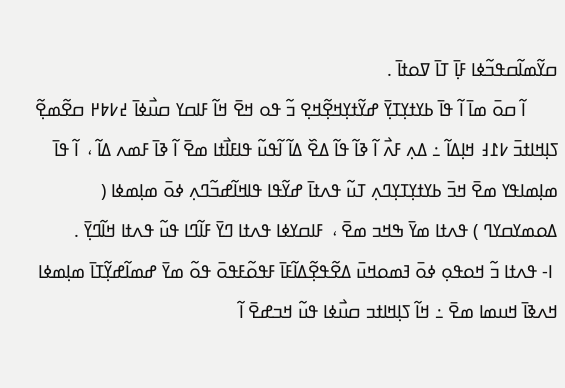ߛߌ߬ߘߊ߬ߛߟߏ߬ߦߊ ߓߊ߲߫ ߠߊ߫ ߜߋߙߊ߫ .
       ߊ߬ ߛߋ߫ ߘߊ߫ ߊ߬ ߟߊ߫ ߕߌߙߌ߲ߠߌ߲߫ ߝߌ߬ߙߌ߲ߞߐ߲߬ߞߐ߲ ߏ߬ ߟߋ ߞߐ߫ ߞߊ߬ ߓߊߛߌ ߛߎ߯ߦߊ߫ ߄߇߈߂ ߛߐ߬ߘߐ߲߬ ߖߊ߲ߞߊߙߏ߫ ߇߁߃ ߞߊ߲ߡߊ߬ ߸ ߡߍ߲ ߓߍ߯ ߊ߬ ߢߊ߬ ߟߊ߬ ߡߐ߰ ߡߊ߬ ߊ߬ߟߎ߬ ߟߊߓߊ߯ߙߊ ߘߐ߫ ߊ߬ ߢߊ߫ ߓߘߍ ߡߊ߬ ،  ߊ߬ ߟߊ߫ ߘߊ߲ߘߊߟߌ ߘߐ߫ ߞߏ߫ ߕߌߙߌ߲ߠߌ߲ߣߍ߲ ߠߎ߬ ߟߍߙߊ߫ ߝߌ߬ߟߊ ߟߊߞߊ߬ߝߏ߬ߣߍ߲ ߦߋ߫ ߘߊ߲ߘߦߊ ( ߡߋߘߌߛߌߣ ) ߟߍߙߊ ߘߌ߫ ߒߞߏ ߘߐ߫ ،  ߓߊߛߌߦߊ ߟߍߙߊ ߣߌ߫ ߓߊ߬ߣߊ ߟߎ߬ ߟߍߙߊ ߞߊ߬ߣߌ߲߫ .
 ߊ- ߟߍߙߊ ߏ߬ ߞߋߟߋ߲ ߦߋ߫ ߔߘߋߞߎ߫ ߡߐ߬ߟߐ߲߬ߡߊ߬ߓߊ߫ ߓߟߋ߬ߓߟߋ߫ ߟߋ߬ ߘߌ߫ ߝߘߊ߬ߝߌ߲߬ߠߊ߫ ߘߊ߲ߘߦߊ ߞߍߢߊ߫ ߞߎߘߊ ߘߐ߫ ߸ ߞߊ߬ ߖߊ߲ߞߊߙߏ ߛߎ߯ߦߊ ߟߎ߬ ߞߏߝߐ߫ ߊ߬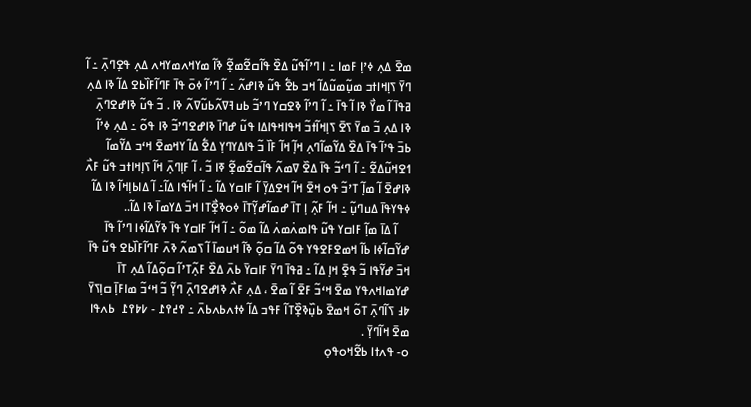ߘߐ߫ ߡߍ߲ ߦߴߊ߲ ߓߘߊ ߸ ߊ ߣߴߊ߬ߟߎ߬ ߡߐ߰ ߟߊ߬ߛߐ߬ߘߐ߲߬ ߢߊ߬ ߘߌߞߍߘߌߞߍ ߡߍ߲ ߟߐ߲ߣߍ߲߫ ߸ ߊ߬ ߣߌ߫ ߖߊ߲ߞߊߙߏ ߘߎ߲߬ߘߎ߬ߡߊ߬ ߞߏ ߕߐ߱ ߟߎ߬ ߢߊߝߍ߬ ߸ ߊ߬ ߣߴߊ߬ ߦߋ߫ ߟߊ߫ ߓߣߊ߬ߓߊ߰ߕߐ ߡߊ߬ ߢߊ ߡߍ߲ ߥߟߊ߫ ߊ߬ ߘߌ߯ ߢߊ ߊ߬ ߟߊ߫ ߸ ߊ߬ ߣߴߊ߬ ߢߐߛߌ ߣߴߏ߬ ߕߎߔߜߍ߬ߕߎ߬ߜߍ߬ ߢߊ . ߏ߬ ߟߎ߬ ߢߊߝߐߣߍ߲߫ ߢߊ ߡߍ߲ ߏ߬ ߘߌ߫ ߖߐ߫ ߖߊ߲ߞߊ߬ߙߏ߬ ߞߟߊߞߟߊߡߊ ߟߎ߬ ߝߣߊ߫ ߢߊߝߐߣߴߏ߬ ߢߊ ߟߋ߬ ߸ ߡߍ߲ ߦߴߊ߬ ߕߏ߫ ߟߴߊ߬ ߟߊ߫ ߡߐ߰ ߡߌ߬ߘߊ߬ߣߍ߲ ߞߊ߲߬ ߞߊ߬ ߓߊ߰ ߏ߬ ߟߊߡߌߣߌ߲ ߡߐ߱ ߡߊ߬ ߌߞߘߐ߫ ߞߵߏ ߡߌ߬ߘߊ߬ ߗߐߞߎ߬ߡߐ߬ ߸ ߊ߬ ߣߵߏ߬ ߟߊ߫ ߡߐ߰ ߜߘߍ߬ ߟߊ߬ߛߐ߬ߘߐ߲߬ ߧߊ ߏ߬ ، ߊ߬ ߓߊ߲ߣߍ߲߫ ߞߊ߬ ߖߊ߲ߞߊߙߏ ߟߎ߬ ߓߍ߯ ߢߊߝߐ߫ ߊ߬ ߘߊ߲߬ ߠߴߏ߬ ߟߋ ߞߐ߫ ߞߊ߬ ߞߐߡߌ߲߫ ߊ߬ ߓߊߛߌ ߡߊ߬ ߸ ߊ߬ ߞߊ߬ߟߊ ߡߊ߬߸ ߊ߬ ߡߊߕߊ߲ߞߊ߬ ߢߊ ߡߊ߬ ߦߟߌߟߊ߫ ߡߎߣߎ߲߬ ߸ ߞߊ߬ ߓߍ߲߬ ߊ߲ ߠߊ߫ ߝߘߊ߬ߝߌ߲߬ߠߊ߫ ߦߋߢߐ߲߯ߠߊ ߞߏ߫ ߡߌߘߊ߫ ߢߊ ߡߊ߬..
    ߊ߬ ߡߊ߫ ߘߊ߲߬ ߓߊߛߌ ߟߎ߬ ߟߊߘߍ߭ߘߍ߭ ߡߊ߬ ߘߋ߬ ߸ ߊ߬ ߞߊ߬ ߓߊߛߌ ߟߊ߫ ߢߌ߬ߡߊ߬ߦߊ ߣߴߊ߬ ߟߊ߫ ߝߌ߬ߛߊ߬ߦߊ ߕߊ߬ ߞߘߐߓߐߟߌ ߟߋ߬ ߡߊ߬ ߛߋ߲߬ ߢߊ߬ ߞߎߘߊ߫ ߊ߬ ߖߘߍ߬ ߢߍ߫ ߓߣߊ߬ߓߊ߰ߕߐ ߟߎ߬ ߟߊ߫ ߞߏ߫ ߝߌ߬ߟߊ ߏ߬ ߟߐ߲߫ ߞߊ߲ ߡߊ߬ ߸ ߥߟߊ߫ ߣߌ߫ ߓߊߛߌ߫ ߕߍ߫ ߡߐ߰ ߓߍ߲߬ߠߴߊ߬ ߛߋ߲߬ߡߊ߬ ߡߍ߲ ߠߊ߫ ߝߌߘߊߞߍߟߌ ߘߐ߫ ߞߵߏ߬ ߓߐ߫ ߊ߬ ߘߐ߫ ، ߡߍ߲ ߓߍ߯ ߢߊߝߐߣߍ߲߫ ߣߌ߲߬ ߏ߬ ߞߵߏ߬ ߘߊߓߊ߲߫ ߛߊ߲ߖߌ߫ ߈߃ ߖߊ߬ߣߍ߲߫ ߠߋ߬ ߞߘߐ߫ ߕߎ߲߰ߢߐ߲߰ߠߊ߬ ߓߟߏ ߡߊ߬ ߦߙߍߕߍߕߍ߫ ߸ ߉߄߉߁ - ߇߈߉߁  ߕߍߟߊ ߘߐ߫ ߞߊ߬ߣߌ߲߫ .
ߋ- ߟߍߙߊ ߕߐ߬ߞߋߟߋ߲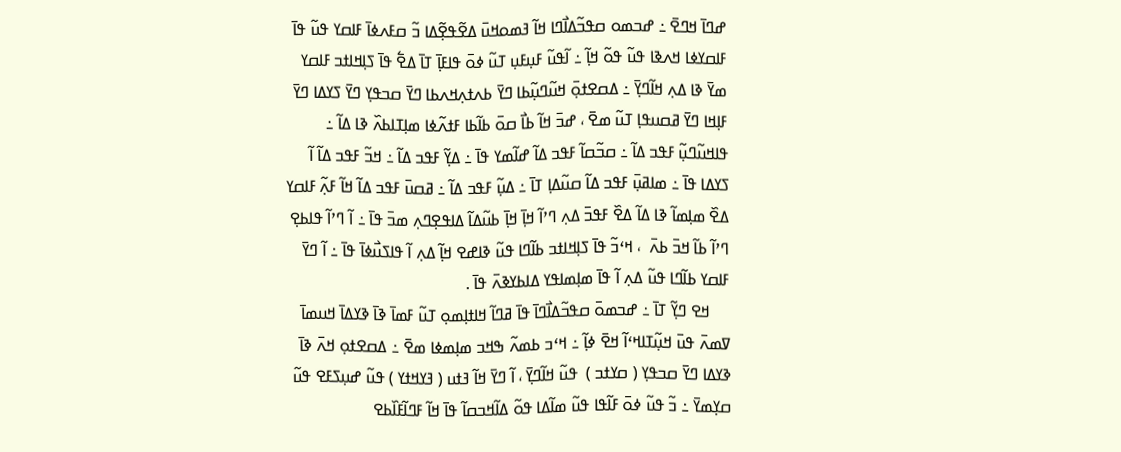ߝߣߊ߫ ߞߣߐ߫ ߸ ߝߏߘߋ ߛߟߏ߬ߡߊ߯ߣߊ ߞߊ߬ ߔߘߋߞߎ߫ ߡߐ߬ߟߐ߲߬ߡߊ ߏ߬ ߛߓߍߦߊ߫ ߓߊߛߌ ߟߎ߬ ߟߊ߫ ߓߊߛߌߦߊ ߞߍߢߊ ߟߎ߬ ߟߋ߬ ߞߊ߲߬ ߸ ߊ߬ߟߎ߬ ߓߎ߲ߓߎ߲ ߠߎ߬ ߦߋ߫ ߟߊߓߊ߲߫ ߠߊ߫ ߡߐ߱ ߟߊ߫ ߖߊ߲ߞߊߙߏ ߓߊߛߌ ߘߌ߫ ߢߊ ߡߍ߲ ߞߊ߬ߣߌ߲߫ ߸ ߡߛߐߙߋ߲߫ ߞߎ߬ߣߎ߲߬ߕߊ ߣߌ߫ ߕߍߙߍ߲ߞߍߕߊ ߣߌ߫ ߛߏߟߌ߲ ߣߌ߫ ߖߌߡߊ ߣߌ߫  ߓߊ߲ߞߊ ߣߌ߫ ߥߛߎߟߊ߲ ߠߎ߬ ߘߐ߫ ، ߝߏ߫ ߞߊ߬ ߕߊ߯ ߛߋ߫ ߕߊ߬ߕߊ ߓߙߍ߬ߦߊ ߘߊ߲ߠߊߕߍ߰ ߢߊ ߡߊ߬ ߸ ߟߊߞߎ߬ߣߎ߲߬ ߓߟߏ ߡߊ߬ ߸ ߛߏ߬ߛߊ߬ ߓߟߏ ߡߊ߬ ߝߊ߬ߘߌ ߟߊ߫ ߸ ߡߌ߲߬ ߓߟߏ ߡߊ߬ ߸ ߞߏ߬ ߓߟߏ ߡߊ߬ ߊ߬ ߖߌߡߊ ߟߊ߫ ߸ ߘߊߥߎ߲߫ ߓߟߏ ߡߊ߬ ߛߎ߬ߡߊ߲ ߠߊ߫ ߸ ߡߎ߲߬ ߓߟߏ ߡߊ߬ ߸ ߥߛߎ߫ ߓߟߏ ߡߊ߬ ߞߊ߬ ߓߍ߲߬ ߓߊߛߌ ߡߐ߰ ߘߊ߲ߘߊ߬ ߢߊ ߡߊ߬ ߡߐ߰ ߓߟߏ߫ ߡߍ߲ ߣߴߊ߬ ߞߊ߲߫ ߞߊ߲߫ ߕߎ߬ߡߊ߬ ߡߊߟߐ߲ߣߍ߲ ߘߏ߫ ߟߊ߫ ߸ ߊ߬ ߣߴߊ߬ ߟߊߕߐ߲ ߣߴߊ߬ ߕߊ߬ ߞߏ߫ ߕߍ߫  ، ߞߵߏ߬ ߟߊ߫ ߖߊ߲ߞߊߙߏ ߕߊ߬ߣߊ ߟߎ߬ ߢߊߝߐ ߞߊ߲߬ ߡߍ߲ ߊ߬ ߟߊߖߎ߯ߦߊ߫ ߟߊ߫ ߸ ߊ߬ ߣߌ߫ ߓߊߛߌ ߕߊ߬ߣߊ ߟߎ߬ ߡߍ߲ ߊ߬ ߟߊ߫ ߘߊ߲ߘߊߟߌ ߡߊߕߌߢߍ߫ ߟߊ߫ .
     ߞߐ ߣߌ߲߬ ߠߊ߫ ߸ ߝߏߘߋ߫ ߛߟߏ߬ߡߊ߯ߣߊ߫ ߟߊ߫ ߥߣߊ߬ ߞߊߙߊ߲ߘߋ߲ ߠߎ߬ ߓߘߊ߫ ߢߊ߫ ߢߌߡߊ߫ ߞߎߘߊ߫ ߜߘߍ߫ ߟߎ߫ ߞߎ߲߬ߠߊߞߵߊ߬ ߞߐ߫ ߦߊ߲߬ ߸ ߞߵߏ ߕߘߍ߬ ߒߞߏ ߘߊ߲ߘߦߊ ߘߐ߫ ߸ ߡߛߐߙߋ߲ ߞߍ߫ ߢߊ߫ ߢߌߡߊ ߣߌ߫ ߛߏߟߌ߲ ( ߛߌߙߏ )  ߟߎ߬ ߞߊ߬ߣߌ߲߫ ، ߊ߬ ߣߌ߫ ߞߊ߬ ߔߙߎ ( ߔߌߞߙߌ ) ߟߎ߬ ߝߎ߲ߖߓߐ ߟߎ߬ ߛߌ߲ߘߌ߫ ߸ ߏ߬ ߟߎ߬ ߦߋ߫ ߓߊ߬ߟߊ ߟߎ߬ ߘߊ߬ߡߊ ߟߋ߬ ߡߊ߬ߞߏߛߊ߬ ߟߊ߫ ߞߊ߬ ߓߣߊ߬ߓߊ߰ߕߐ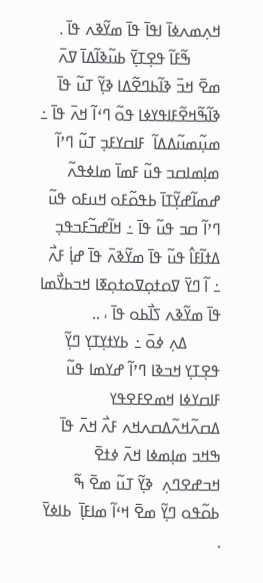ߞߍ߲ߘߍߦߊ߫ ߊߟߊ߫ ߟߊ߫ ߘߌ߬ߢߍ ߟߊ߫ .
       ߒ߬ߓߊ߬ ߟߐ߲ߠߌ߲߫ ߕߎ߬ߢߊ߬ߡߊ߫ ߜߍ߫ ߘߐ߫ ߞߏ߫ ߢߊ߬ߕߣߐ߬ߡߊ ߢߌ߲߬ ߠߎ߬ ߟߊ߫ ߢߊ߬ߒ߬ߞߐ߬ߓߊߟߌߦߊ ߟߋ߬ ߣߵߊ߬ ߞߍ߫ ߟߊ߫ ߸ ߘߎ߲߬ߘߎ߬ߡߡߊ߬  ߓߊߛߌߓߏ߲ ߠߎ߬ ߣߴߊ߬ ߘߊ߲ߘߊߛߏ ߟߎ߬ ߓߘߊ߫ ߘߊߦߟߍ߬ ߝߘߊ߬ߝߌ߲߬ߠߊ߫ ߕߟߋ߬ߓߋ ߞߎߓߋ ߟߎ߬ ߣߴߊ߬ ߛߏ ߟߎ߬ ߟߊ߫ ߸ ߞߊ߬ߝߏ߬ߓߏߟߏ߲ ߡߙߊ߬ߓߊ߮ ߟߎ߬ ߟߊ߫ ߘߌ߬ߢߍ߫ ߟߊ߫ ߝߊ߲߭ ߓߍ߯ ߸ ߊ߬ ߣߌ߫ ߜߋߙߋ߲ߜߋߙߋ߲ߧߊ ߞߏߕߌ߯ߘߊ ߟߊ߫ ߘߌ߬ߢߍ ߖߊ߯ߕߋ ߟߊ߫ ، ..
        ߡߍ߲ ߦߋ߫ ߸ ߕߌߙߌ߲ߠߌ߲ ߣߌ߲߬ ߟߐ߲ߠߌ߲ ߞߏߢߊ ߣߴߊ߬ ߝߌߘߊ ߟߎ߬ ߓߊߛߌߦߊ ߞߘߐߓߐߟߌ ߡߛߍ߬ߞߍ߬ߡߛߍߞߍ ߓߍ߯ ߞߍ߫ ߟߊ߫ ߒߞߏ ߘߊ߲ߘߦߊ ߞߍ߫ ߦߙߐ߫ ߞߏߝߐߣߍ߲  ߢߌ߲߬ ߠߎ߬ ߘߐ߫ ߒ߬ ߕߋ߬ߟߋ ߣߌ߲߬ ߘߐ߫ ߞߵߊ߬ ߘߊߓߊ߲߫  ߕߊߦߌ߫ .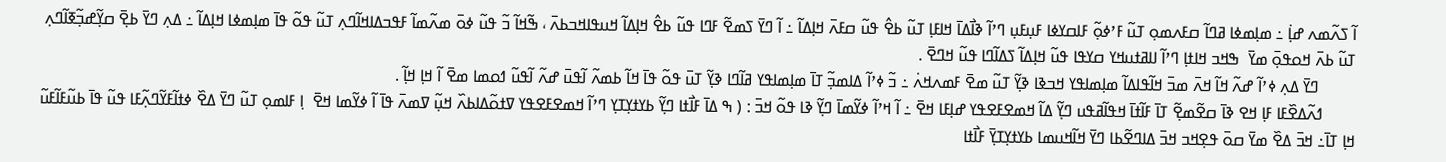ߊ߬ ߖߍ߬ߘߍ ߝߊ߲߭ ߸ ߘߊ߲ߘߦߊ ߥߣߊ߬ ߛߓߍߘߋ߲ ߠߎ߬ ߓߴߦߋ߲߬ ߓߊߛߌߦߊ ߓߎ߲ߓߎ߲ ߣߴߊ߬ ߢߊ߯ߡߊ߫ ߞߊߓߊ߲ ߠߎ߬ ߕߐ߮ ߟߎ߬ ߛߓߍ߫ ߞߊ߲ߡߊ߬ ߸ ߊ߬ ߣߌ߫ ߖߘߐ߬ ߓߣߊ ߟߎ߬ ߕߐ߮ ߞߊ߲ߡߊ߬ ߞߎߟߊߞߏߕߍ߫ ، ߒ߬ߞߊ߬ ߏ߬ ߟߎ߬ ߦߋ߫ ߘߍ߬ߘߊ߬ ߓߟߏߡߊߞߊ߬ߣߍ߲ ߠߎ߬ ߟߋ߬ ߟߊ߫ ߘߊ߲ߘߦߊ ߞߊ߲ߡߊ߬ ߸ ߡߍ߲ ߣߌ߫ ߕߐ߲߫ ߛߌ߲߬ߝߏ߲߬ߧߊ߬ߣߍ߲ ߠߎ߬ ߕߍ߫ ߞߋߟߋ߲߫ ߘߌ߫  ߒߞߏ ߞߊߙߊ߲ ߣߴߊ߬ ߊߊߥߙߎߞߌ ߛߌߟߊ ߟߎ߬ ߞߊ߲ߡߊ߬ ߖߡߊ߬ߣߊ ߟߎ߬ ߞߣߐ߫ .
         ߣߌ߫ ߡߍ߲ ߦߴߊ߬ ߝߍ߬ ߞߊ߬ ߞߍ߫ ߘߏ߫ ߞߊ߬ߟߊߡߊ߬ ߘߊ߲ߘߊߟߌ ߞߏߢߊ ߢߌ߲߬ ߠߎ߬ ߘߐ߫ ߓߘߍߞߍ߭ ߸ ߏ߬ ߦߴߊ߬ ߡߊߘߏ߲߬ ߠߊ߫ ߘߊ߲ߘߊߟߌ ߥߊ߬ߣߊ ߢߌ߲߬ ߠߎ߫ ߟߋ߬ ߟߊ߫ ߞߊ߬ ߕߘߍ߬ ߊ߬ߟߎ߫ ߝߍ߬ ߊ߬ߟߎ߬ ߗߋߘߊ ߘߐ߫ ߊ߬ ߞߊ߲ ߞߊ߲߬ .
        ߗߍ߬ߡߐ߰ߓߊ ߓߊ߲ ߞߐ ߢߊ߫ ߛߐ߬ߘߐ߲߬ ߠߊ߫ ߓߊ߬ߙߊ߫ ߞߟߊ߬ߥߟߎ ߣߌ߲߬ ߡߊ߬ ߞߘߐߓߐߟߌ ߝߊ߲ߓߊ ߞߐ߫ ߸ ߊ߬ ߞߴߊ߬ ߦߌ߬ߘߊ߫ ߣߌ߲߬ ߢߊ ߟߋ߬ ߞߏ߫ : ( ߒ ߡߊ߫ ߓߊ߯ߙߊ ߣߌ߲߬ ߕߌߙߌ߲ߠߌ߲ ߣߴߊ߬ ߞߘߐߓߐߟߌ ߜߙߋ߬ߡߊߕߍ߰ ߞߎ߲߬ ߜߘߍ߫ ߟߊ߫ ߊ߬ ߦߌ߬ߘߊ ߞߐ߫  ߊ߲ ߓߊߘߋ߲ ߠߎ߬ ߣߌ߫ ߡߐ߰ ߦߙߊ߬ߓߌ߬ߣߍ߲߬ߓߊ ߟߎ߬ ߟߊ߫ ߕߎ߬ߓߊ߬ߓߎ߬ ߞߊ߲ ߠߊ߫߸ ߞߏ߫ ߡߐ߰ ߘߌ߫ ߛߋ߫ ߟߐ߲ߞߏ ߞߏ߫ ߡߊߣߐ߬ߕߊ ߣߌ߫ ߞߊ߬ߞߎߘߊ ߕߌߙߌ߲ߠߌ߲߫ ߓߊ߯ߙߊ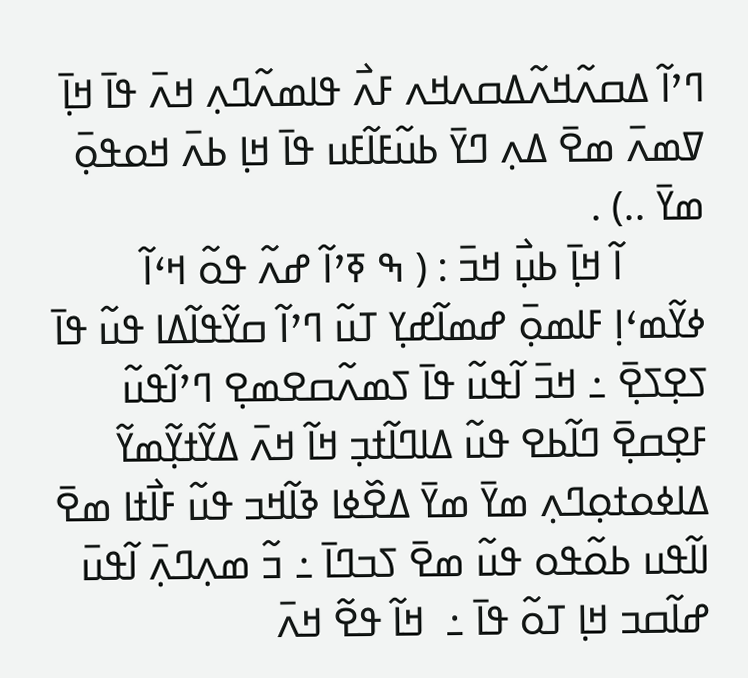ߣߴߊ߬ ߡߛߍ߬ߞߍ߬ߡߛߍߞߍ ߓߍ߯ ߟߊߘߍ߬ߣߍ߲ ߞߍ߫ ߟߊ߫ ߞߊ߲߫ ߜߘߍ߫ ߘߐ߫ ߡߍ߲ ߣߌ߫ ߕߎ߬ߓߊ߬ߓߎ ߟߊ߫ ߞߊ߲ ߕߍ߫ ߞߋߟߋ߲߫ ߘߌ߫ ..) .
        ߊ߬ ߞߊ߲߫ ߕߎ߲߯ ߞߏ߫ : ( ߒ ߧߴߊ߬ ߝߍ߬ ߟߋ߬ ߞߵߊ߬ ߦߌ߬ߘߵߊ߲ ߓߊߘߋ߲߫ ߝߘߊ߬ߝߌ߲ ߠߎ߬ ߣߴߊ߬ ߛߌ߬ߟߊ߬ߡߊ ߟߎ߬ ߟߊ߫ ߖߐ߲ߖߐ߲߫ ߸ ߞߏ߫ ߊ߬ߟߎ߬ ߟߊ߫ ߖߘߍ߬ߛߐߘߐ߲ ߣߴߊ߬ߟߎ߬ ߓߐ߲ߛߐ߲߫ ߣߊ߬ߕߐ ߟߎ߬ ߡߊߣߊ߬ߙߏ߲ ߞߊ߬ ߞߍ߫ ߡߌ߬ߙߌ߲߬ߘߌ߬ ߡߊߦߋߙߋ߲ߣߍ߲ ߘߌ߫ ߘߌ߫ ߡߐ߰ߦߊ ߢߊ߬ߞߏ ߟߎ߬ ߓߊ߯ߙߊ ߘߐ߫ ߊߊ߬ߟߎ ߕߋ߬ߟߋ ߟߎ߬ ߘߐ߫ ߖߏߣߊ߫ ߸ ߏ߬ ߘߍ߲ߣߍ߲߫ ߊ߬ߟߎ߫ ߝߊ߬ߛߏ ߞߊ߲ ߠߋ߬ ߟߊ߫ ߸  ߞߊ߬ ߟߐ߬ ߞߍ߫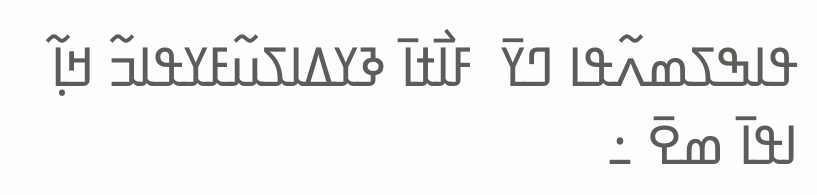ߟߊߒߖߘߍ߬ߟߊ ߣߌ߫  ߓߊ߯ߙߊ߫ ߢߌߡߊߖߎ߬ߓߌߟߊߏ߬ ߞߊ߲߬ ߊߟߊ߫ ߘߐ߫ ߸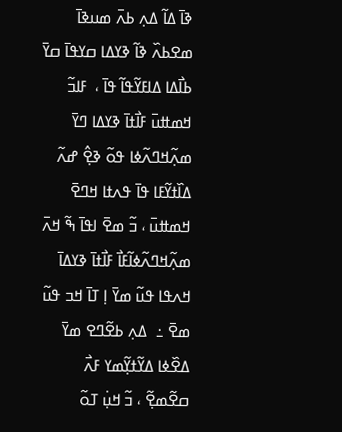ߢߊ߫ ߡߊ߬ ߡߍ߲ ߕߍ߫ ߘߎߢߊ߫ ߘߐߕߍ߰ ߢߊ߬ ߢߌߡߊ ߛߌߟߊ߫ ߛߌ߫ ߕߊ߯ߡߊ ߡߊߓߌ߬ߟߊ߬ ߟߊ߫ ،  ߓߊߏ߬ ߞߘߚߎ߫ ߓߊ߯ߙߊ߫ ߢߌߡߊ ߣߌ߫ ߘߍ߲߬ߞߣߍ߬ߦߊ ߟߋ߬ ߢߐ߲߮ ߝߍ߬ ߡߊ߰ߙߌ߬ߓߊ ߟߊ߫ ߟߍߙߊ ߞߣߐ߫ ߞߘߚߎ߫ ، ߏ߬ ߘߐ߫ ߊߟߊ߫ ߒ߬ ߞߍ߫ ߘߍ߲߬ߞߣߍ߬ߦߊ߬ߓߊ߯ ߓߊ߯ߙߊ߫ ߢߌߡߊ߫ ߞߍߟߊ ߟߎ߬ ߘߌ߫ ߊ߲ ߠߊ߫ ߞߏ ߟߎ߬ ߘߐ߫ ߸  ߡߍ߲ ߕߐ߬ߣߐ ߘߌ߫ ߡߐ߰ߦߊ ߡߌ߬ߙߌ߲߬ߘߌ ߓߍ߯ ߛߐ߬ߘߐ߲߬ ، ߏ߬ ߞߎ߲߭ ߠߋ߬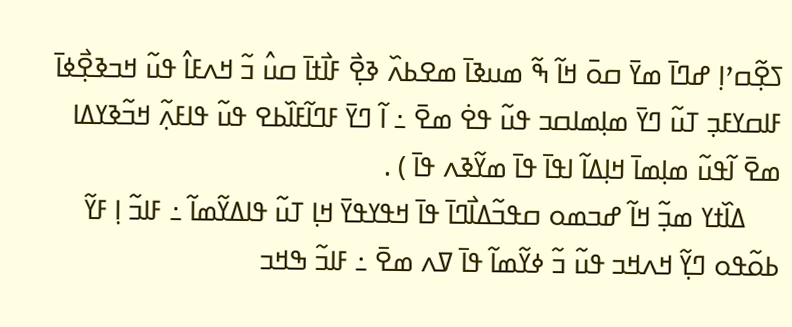ߖߐ߲߬ߛߴߊ߲ ߝߣߊ߫ ߘߌ߫ ߛߋ߫ ߞߊ߬ ߒ߬ ߘߎߢߊ߫ ߘߐߕߍ߰ ߢߐ߲߯ ߓߊ߯ߙߊ߫ ߛߎ߮ ߏ߬ ߞߍߓߊ߮ ߟߎ߬ ߞߏߢߐ߲߯ߦߊ߫ ߓߊߛߌߓߏ߲ ߠߎ߬ ߣߌ߫ ߘߊ߲ߘߊߛߏ ߟߎ߬ ߟߐ߭ ߘߐ߫ ߸ ߊ߬ ߣߌ߫ ߓߣߊ߬ߓߊ߰ߕߐ ߟߎ߬ ߟߊߓߍ߲߬ ߞߏ߬ߢߌߡߊ ߘߐ߫ ߊ߬ߟߎ߬ ߘߊ߲ߘߊ߫ ߞߊ߲ߡߊ߬ ߊߟߊ߫ ߟߊ߫ ߘߌ߬ߢߍ ߟߊ߫ ) .
     ߡߊ߰ߙߌ ߘߏ߲߬ ߞߊ߬ ߝߏߘߋ ߛߟߏ߬ߡߊ߯ߣߊ߫ ߟߊ߫ ߞߟߌߟߌ߫ ߞߊ߲ ߠߎ߬ ߟߊߡߌ߬ߘߊ߬ ߸ ߓߊߏ߬ ߊ߲ ߓߌ߬ ߕߋ߬ߟߋ ߣߌ߲߬ ߞߍߞߏ ߟߎ߬ ߏ߬ ߦߌ߬ߘߊ߬ ߟߊ߫ ߜߍ ߘߐ߫ ߸ ߓߊߏ߬ ߒߞߏ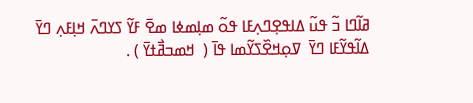ߥߊ߬ߣߊ ߏ߬ ߟߎ߬ ߡߊߟߐ߲ߣߍ߲ߓߊ ߟߋ߬ ߘߊ߲ߘߦߊ ߘߐ߫ ߓߌ߬ ߖߌߣߍ߫ ߞߊ߲ߓߍ߲ ߣߌ߫ ߡߊ߬ߟߌ߬ߓߊ ߣߌ߫  ߜߋ߲ߞߐ߰ߖߌ߬ߘߊ ߟߊ߫ (  ߞߘߏߥ߯ߙߌ߫ ) .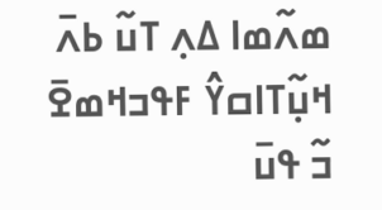ߘߍ߬ߘߊ ߡߍ߲ ߠߎ߬ ߕߍ߫ ߞߎ߲߬ߠߊߛߌ߮ ߓߟߏߞߘߐ߫ ߏ߬ ߟߎ߫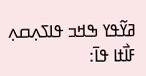ߥߌ߬ߟߌ ߒߞߏ ߟߊߖߍ߲ߛߍ߲ ߓߊ߯ߙߊ ߟߊ߫: